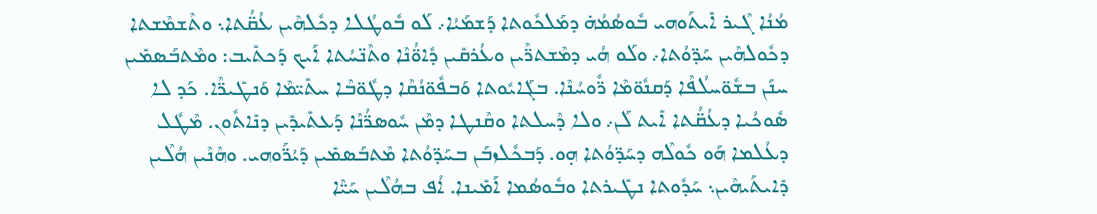ܡܳܢܳܐ ܓܶܝܪ ܐܺܝܬܰܘܗܝ ܒܽܘܣܳܡܳܗ̇ ܕܡܰܠܟܽܘܬܐ ܕܰܫܡܰܝܳܐ܇ ܠܰܘ ܒܽܘܛܳܠܐ ܕܟܽܠܗܶܝܢ ܥܳܩ̈ܳܬܐ܆ ܘܬܶܫܡܶܫܬܐ ܕܟܽܘܠܗܶܝܢ ܚܰܕ̈ܘܳܬܐ܇ ܘܠܰܘ ܗܳܝ ܕܡܶܫܬܪ̈ܶܝܢ ܘܥܳܪܩܺܝܢ ܕܽܐܘ̈ܳܢܶܐ ܘܬܶܢ̈ܚܳܬܐ ܐܰܝܟ ܕܰܟܬܺܝܒ: ܘܡܶܬܒܰܣܡܺܝܢ ܚܢܰܢ ܒܫܽܘ̈ܚܠܳܦܶܐ ܕܰܩܢܽܘ̈ܡܶܐ ܪ̈ܽܘܚܳܢܶܐ. ܒܓܰܐܝܽܘܬܐ ܘܰܒܦܽܘ̈ܢܳܩܶܐ ܕܛܽܘ̈ܒܶܐ ܚܬܺܝ̈ܡܶܐ ܘܰܢܛܺܝܪ̈ܶܐ. ܟܰܕ ܠܐ ܣܽܘܟܳܝܐ ܕܥܳܩ̈ܳܬܐ ܐܺܝܬ ܠܰܢ܇ ܘܠܐ ܕܶܚܠܬܐ ܘܩܶܢܛܐ ܕܡܶܢ ܚܽܘܣܪ̈ܳܢܶܐ ܕܰܥܬܺܝܕܺܝܢ ܕܢܺܐܬܽܘܢ. ܡܶܛܽܠ ܕܥܳܠܡܐ ܗܰܘ ܟܽܘܠܶܗ ܕܚܰܕ̈ܘܳܬܐ ܗ̣ܘ. ܕܰܒܟܽܠܙܒܰܢ ܒܚܰܕ̈ܘܳܬܐ ܡܶܬܒܰܣܡܺܝܢ ܕܰܝܳܪ̈ܰܘܗܝ. ܘܗܶܢܶܝܢ ܗܳܠܶܝܢ ܕܺܐܝܬܰܝܗܶܝܢ܆ ܚܰܕܽܘܬܐ ܢܛܺܝܪܬܐ ܘܒܽܘܣܳܡܐ ܐܰܡܺܝܢܐ. ܐܳܦ ܒܗܳܠܶܝܢ ܚܰܝ̈ܶܐ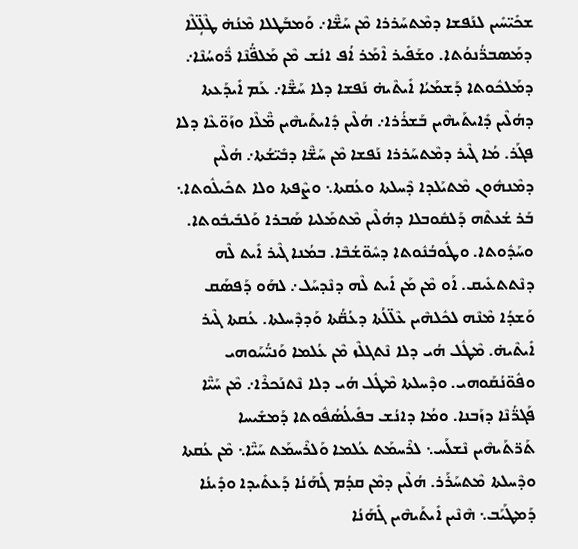ܫܟܺܝ̈ܚܺܝܢ ܠܢܰܦܫܐ ܕܡܶܬܚܰܪܪܐ ܡܶܢ ܚܰܫ̈ܶܐ܇ ܘܰܡܒܰܛܠܐ ܡܶܢܳܗ̇ ܛܶܠܴ̈ܠܶܐ ܕܡܰܣܒܪ̈ܳܢܘܳܬܐ. ܘܫܰܦܺܝܪ ܐܶܡܰܪ ܐܳܦ ܐܢܳܫ ܡܶܢ ܡܰܠܦ̈ܳܢܶܐ ܪ̈ܽܘܚܳܢܶܐ܇ ܕܡܰܠܟܽܘܬܐ ܕܰܫܡܰܝܳܐ ܐܺܝܬܶܝܗ̇ ܢܰܦܫܐ ܕܠܐ ܚܰܫ̈ܶܐ܇ ܥܰܡ ܐܺܝܕܰܥܬܐ ܕܗܳܠܶܝܢ ܕܺܐܝܬܰܝܗܶܝܢ ܒܰܫܪܳܪܐ܇ ܗܳܠܶܝܢ ܕܺܐܝܬܰܝܗܶܝܢ ܡ̈ܶܠܶܐ ܘܙܰܘ̈ܥܶܐ ܕܠܐ ܦܓܰܪ. ܡܳܐ ܓܶܝܪ ܕܡܶܬܚܰܪܪܐ ܢܰܦܫܐ ܡܶܢ ܚܰܫ̈ܶܐ ܕܒܺܝ̈ܫܳܬܐ܇ ܗܳܠܶܝܢ ܕܡܶܢܗܽܘܢ ܡܶܬܝܰܠܕܐ ܕܶܚܠܬܐ ܘܥܳܩܬܐ܆ ܘܨܶܦܬܐ ܘܠܐ ܬܟܺܝܠܽܘܬܐ܆ ܒܰܪ ܫܳܥܬܶܗ ܕܰܠܩܽܘܒܠܐ ܕܗܳܠܶܝܢ ܡܶܬܡܰܠܝܐ ܣܰܒܪܐ ܘܰܠܒܺܝܒܽܘܬܐ. ܘܚܰܕܽܘܬܐ. ܘܛܽܘܒܳܢܽܘܬܐ ܕܚܽܘ̈ܫܳܒܶܐ. ܒܡܳܢܐ ܓܶܝܪ ܐܺܝܬ ܠܶܗ ܕܢܶܬܬܥܺܝܩ. ܐܰܘ ܡܶܢ ܡܰܢ ܐܺܝܬ ܠܶܗ ܕܢܶܕܚܰܠ܇ ܠܗܰܘ ܕܰܦܣܰܩ ܘܰܫܕܳܐ ܡܶܢܶܗ ܠܟܽܠܗܶܝܢ ܥܶܠ̈ܠܳܬܐ ܕܥܳܩ̈ܳܬܐ ܘܰܕܕܶܚܠܬܐ. ܥܳܩܬܐ ܓܶܝܪ ܐܺܝܬܶܝܗ̇. ܡܶܛܽܠ ܗܳܝ ܕܠܐ ܢܶܬܓܠܶܙ ܡܶܢ ܥܳܠܡܐ ܘܰܢܝ̈ܳܚܰܘܗܝ ܘܦܽܘ̈ܢܳܩܰܘܗܝ. ܘܕܶܚܠܬܐ ܡܶܛܽܠ ܗܳܝ ܕܠܐ ܢܶܬܢܰܟܪܶܐ܇ ܡܶܢ ܚܰܝ̈ܶܐ ܦܰܓܪ̈ܳܢܶܐ ܕܙܰܒܢܐ. ܘܡܳܐ ܕܐܢܳܫ ܒܦܺܝܠܳܣܳܦܽܘܬܐ ܕܰܡܫܺܝܚܐ ܬܰܪ̈ܬܰܝܗܶܝܢ ܢܶܫܠܰܚ܆ ܠܪܶܚܡܰܬ ܥܳܠܡܐ ܘܰܠܪܶܚܡܰܬ ܚܰܝ̈ܶܐ܆ ܡܶܢ ܥܳܩܬܐ ܘܕܶܚܠܬܐ ܡܶܬܚܰܪܰܪ. ܗܳܠܶܝܢ ܕܡܶܢ ܩܕܳܡ ܓܺܗܰܢܳܐ ܕܰܥܬܺܝܕܐ ܘܕܺܝܢܳܐ ܕܰܡܛܰܝܰܒ܆ ܗܶܢܶܝܢ ܐܺܝܬܰܝܗܶܝܢ ܓܺܗܰܢܳܐ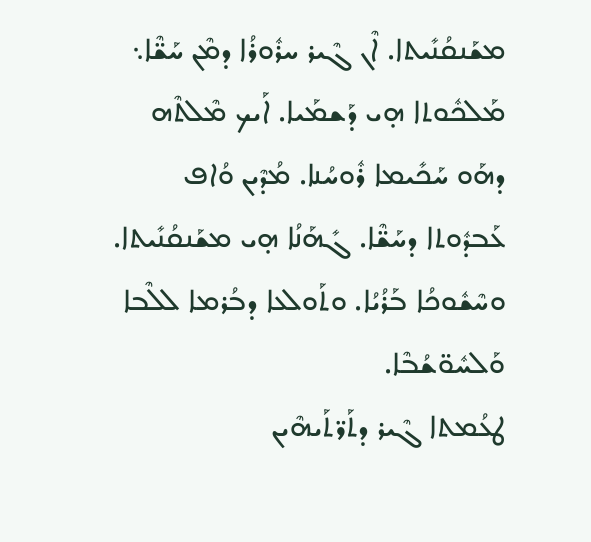ܡܫܰܢܩܳܢܺܝܬܐ. ܐܶܢ ܓܶܝܪ ܚܪܽܘܪܳܐ ܕܡܶܢ ܚܰܫ̈ܶܐ܆ ܡܰܠܟܽܘܬܐ ܗ̣ܝ ܕܰܫܡܰܝܐ. ܐܰܝܟ ܡܶܠܬܶܗ ܕܗܰܘ ܚܰܟܺܝܡܐ ܪܽܘܚܳܢܐ. ܡܳܕܶܝܢ ܘܳܐܦ ܥܰܒܕܽܘܬܐ ܕܚܰܫ̈ܶܐ. ܓܺܗܰܢܳܐ ܗ̣ܝ ܡܫܰܢܩܳܢܺܝܬܐ. ܘܚܶܫܽܘܟܳܐ ܒܰܪܳܝܳܐ. ܘܬܰܘܠܥܐ ܕܒܳܪܡܐ ܠܠܶܒܐ ܘܰܠܚܽܘ̈ܫܳܒܶܐ.
ܛܥܳܡܬܐ ܓܶܝܪ ܕܬܰܪ̈ܬܰܝܗܶܝܢ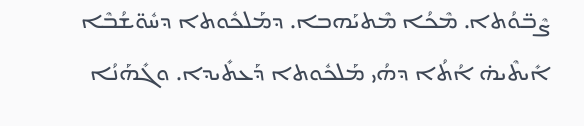ܨܶܒ̈ܘܳܬܐ. ܡܶܟܳܐ ܡܶܬܝܰܗܒܐ. ܕܡܰܠܟܽܘܬܐ ܕܚܽܘ̈ܫܳܒܶܐ ܐܺܝܬܶܝܗ̇ ܐܳܬܳܐ ܕܗܳܝ ܡܰܠܟܽܘܬܐ ܕܰܥܬܺܝܕܐ. ܘܓܺܗܰܢܳܐ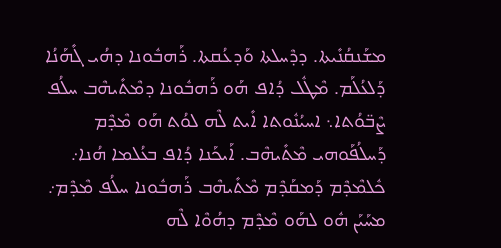ܡܫܰܢܩܳܢܺܝܬܐ. ܕܕܶܚܠܬܐ ܘܰܕܥܳܩܬܐ. ܪܰܗܒܽܘܢܐ ܕܗܳܝ ܓܺܗܰܢܳܐ ܕܰܠܥܳܠܰܡ. ܡܶܛܽܠ ܕܳܐܦ ܗܰܘ ܪܰܗܒܽܘܢܐ ܕܡܶܬܺܝܗܶܒ ܚܠܳܦ ܨܶܒ̈ܘܳܬܐ܆ ܐܚܝܳܢܽܘܬܐ ܐܺܝܬ ܠܶܗ ܠܘܳܬ ܗܰܘ ܡܶܕܶܡ ܕܰܚܠܳܦܰܘܗܝ ܡܶܬܺܝܗܶܒ. ܐܰܝܟܰܢܐ ܕܳܐܦ ܒܥܳܠܡܐ ܗܳܢܐ܇ ܟܽܠܡܶܕܶܡ ܕܰܡܩܰܕܶܡ ܡܶܬܺܝܗܶܒ ܪܰܗܒܽܘܢܐ ܚܠܳܦ ܡܶܕܶܡ܇ ܡܚܰܝܰܢ ܗܽܘ ܠܗܰܘ ܡܶܕܶܡ ܕܗܳܘܶܐ ܠܶܗ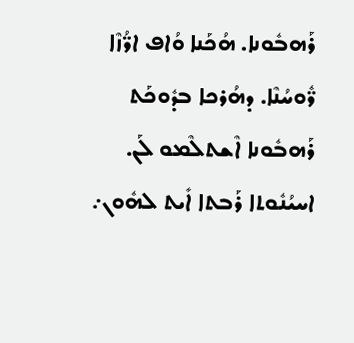ܪܰܗܒܽܘܢܐ. ܗܳܟܰܢܐ ܘܳܐܦ ܐܖ̈ܳܙܶܐ ܪ̈ܽܘܚܳܢܶܐ. ܕܗܳܪܟܐ ܒܕܽܘܟܰܬ ܪܰܗܒܽܘܢܐ ܐܶܫܬܠܶܡܘ ܠܰܢ. ܐܚܝܳܢܽܘܬܐ ܪܰܒܬܐ ܐܺܝܬ ܠܗܽܘܢ܇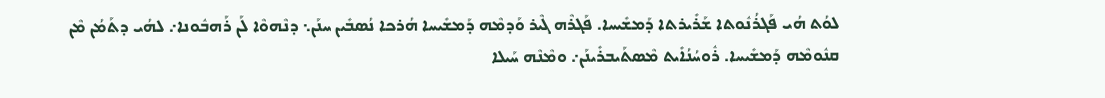ܠܘܳܬ ܗܳܝ ܦܰܓܪܳܢܽܘܬܐ ܫܰܪܺܝܪܬܐ ܕܰܡܫܺܝܚܐ. ܦܰܓܪܶܗ ܓܶܝܪ ܘܰܕܡܶܗ ܕܰܡܫܺܝܚܐ ܗܳܪܟܐ ܢܳܣܒܺܝܢ ܚܢܰܢ܆ ܕܢܶܗܘܶܐ ܠܰܢ ܪܰܗܒܽܘܢܐ܇ ܠܗܳܝ ܕܬܰܡܳܢ ܡܶܢ ܩܢܽܘܡܶܗ ܕܰܡܫܺܝܚܐ. ܪܽܘܚܳܢܳܐܺܝܬ ܡܶܣܬܰܝܒܪܺܝܢܰܢ܇ ܘܡܶܢܶܗ ܚܰܝܠܐ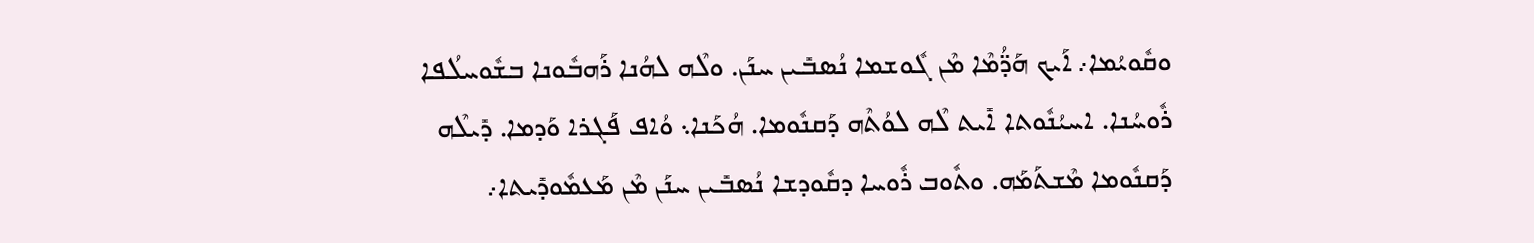ܘܩܽܘܝܳܡܐ܇ ܐܰܝܟ ܗܰܕ̈ܳܡܶܐ ܡܶܢ ܓܽܘܫܡܐ ܢܳܣܒܺܝܢ ܚܢܰܢ. ܘܠܶܗ ܠܗܳܢܐ ܪܰܗܒܽܘܢܐ ܒܫܽܘܚܠܳܦܐ ܪܽܘܚܳܢܐ. ܐܚܝܳܢܽܘܬܐ ܐܺܝܬ ܠܶܗ ܠܘܳܬܶܗ ܕܰܩܢܽܘܡܐ. ܗܳܟܰܢܐ܆ ܘܳܐܦ ܦܰܓܪܐ ܘܰܕܡܐ. ܕܺܝܠܶܗ ܕܰܩܢܽܘܡܐ ܡܶܫܬܰܡܰܗ. ܘܬܽܘܒ ܪܽܘܚܐ ܕܩܽܘܕܫܐ ܢܳܣܒܺܝܢ ܚܢܰܢ ܡܶܢ ܡܰܥܡܽܘܕܺܝܬܐ܇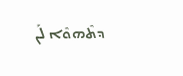ܕܬܶܗܘܶܐ ܠܰܢ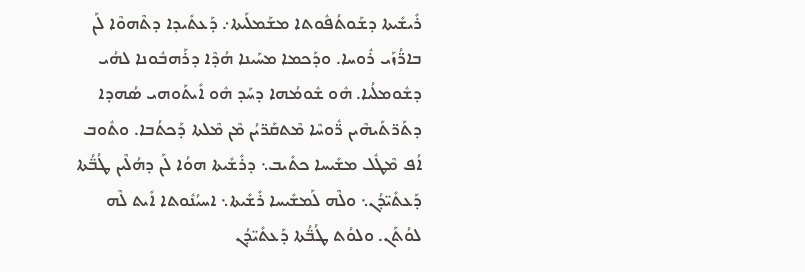ܪܺܝܫܺܝܬܐ ܕܫܰܘܬܳܦܽܘܬܐ ܡܫܰܡܠܰܝܬܐ܇ ܕܰܥܬܺܝܕܐ ܕܬܶܗܘܶܐ ܠܰܢ ܒܐܪ̈ܳܙܰܝ ܪܽܘܚܐ. ܘܕܰܟܡܐ ܡܚܰܝܢܐ ܗܳܕܶܐ ܕܪܰܗܒܽܘܢܐ ܠܗܳܝ ܕܫܽܘܡܠܳܝܐ. ܗܽܘ ܫܽܘܡܳܗܐ ܕܚܰܕ ܗܽܘ ܐܺܝܬܰܘܗܝ ܣܳܗܕܐ ܕܬܰܪ̈ܬܰܝܗܶܝܢ ܪ̈ܽܘܚܶܐ ܡܶܬܩܰܪ̈ܝܳܢ ܡܶܢ ܡܶܠܬܐ ܕܰܟܬܳܒܐ. ܘܬܽܘܒ ܐܳܦ ܡܶܛܽܠ ܡܫܺܝܚܐ ܟܬܺܝܒ܆ ܕܪܺܫܺܝܬܐ ܗܘܳܐ ܠܰܢ ܕܗܳܠܶܝܢ ܛܳܒ̈ܳܬܐ ܕܰܥܬܺܝ̈ܕܳܢ܆ ܘܠܶܗ ܠܰܡܫܺܝܚܐ ܪܺܫܺܝܬܐ܆ ܐܚܝܳܢܽܘܬܐ ܐܺܝܬ ܠܶܗ ܠܘܳܬܰܢ. ܘܠܘܳܬ ܛܳܒ̈ܳܬܐ ܕܰܥܬܺܝ̈ܕܳܢ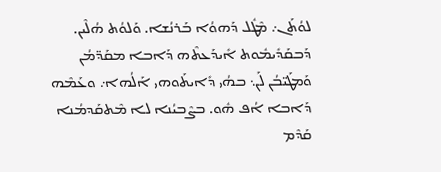ܠܘܳܬܰܢ܇ ܡܶܛܽܠ ܕܰܗܘܳܐ ܒܰܪܢܳܫܐ. ܘܰܠܘܳܬ ܗܳܠܶܝܢ. ܕܰܒܩܰܕܺܝܡܽܘܬ ܐܺܝܕܰܥܬܶܗ ܕܰܐܒܐ ܡܩܰܕ̈ܡܳܢ ܘܰܡܛܰܝ̈ܒܳܢ ܠܰܢ܆ ܒܗܳܝ ܕܺܐܝܬܰܘܗܝ ܐܰܠܳܗܐ܇ ܘܥܰܡܶܗ ܕܰܐܒܐ ܐܳܦ ܗܽܘ. ܒܨܶܒܝܳܢܐ ܠܐ ܡܶܬܩܰܕܡܳܢܐ ܩܰܕܶܡ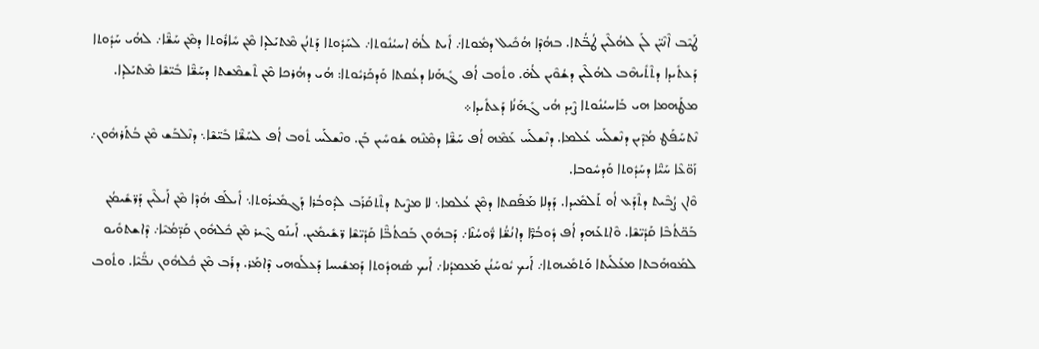ܛܰܝܶܒ ܐܶܢܶܝ̈ܢ ܠܰܢ ܠܗܳܠܶܝܢ ܛܳܒ̈ܳܬܐ. ܒܗܳܕܶܐ ܗܳܟܺܝܠ ܕܡܽܘܬܐ܇ ܐܺܝܬ ܠܳܗ̇ ܐܚܝܳܢܽܘܬܐ܇ ܠܚܰܕܽܘܬܐ ܕܰܬܢܳܢ ܡܶܬܝܰܠܕܐ ܡܶܢ ܚܺܐܪܽܘܬܐ ܕܡܶܢ ܚܰܫ̈ܶܐ܇ ܠܗܳܝ ܚܰܕܽܘܬܐ ܕܰܥܬܺܝܕܐ ܕܬܶܬܺܝܗܶܒ ܠܗܳܠܶܝܢ ܕܫܳܘܶܝܢ ܠܳܗ̇. ܘܬܽܘܒ ܐܳܦ ܓܺܗܰܢܐ ܕܥܳܩܬܐ ܘܰܕܟܰܪܝܽܘܬܐ: ܗܳܝ ܕܗܳܪܟܐ ܡܶܢ ܬܶܫܡܶܫܬܐ ܕܚܰܫ̈ܶܐ ܒܺܝ̈ܫܶܐ ܡܶܬܝܰܠܕܐ. ܡܛܰܗܡܐ ܗܝ ܒܰܐܚܝܳܢܽܘܬܐ ܨܶܝܕ ܗܳܝ ܓܺܗܰܢܳܐ ܕܰܥܬܺܝܕܐ܀
ܢܶܬܚܰܦܰܛ ܡܳܕܶܝܢ ܕܢܶܫܠܰܚ ܥܳܠܡܐ. ܕܢܶܫܠܰܚ ܥܰܡܶܗ ܐܳܦ ܚܰܫ̈ܶܐ ܕܡܶܢܶܗ ܫܳܘܚܺܝܢ ܒܰܢ. ܘܢܶܫܠܰܚ ܬܽܘܒ ܐܳܦ ܠܚܰܫ̈ܶܐ ܒܺܝ̈ܫܶܐ܆ ܕܢܶܠܒܰܫ ܡܶܢ ܒܳܬܰܪܗܽܘܢ܇ ܙܰܘ̈ܥܶܐ ܚܰܝ̈ܶܐ ܕܚܰܕܽܘܬܐ ܘܰܕܚܽܘܒܐ.
ܘܶܐܢ ܨܳܒܶܝܬ ܕܬܶܕܰܥ ܐܳܘ ܬܰܠܡܺܝܕܐ. ܕܰܕܠܐ ܡܰܦܰܩܬܐ ܕܡܶܢ ܥܳܠܡܐ܆ ܠܐ ܡܨܶܝܬ ܕܬܶܬܩܰܪܰܒ ܠܕܽܘܒܳܪܐ ܕܰܓܡܺܝܪܽܘܬܐ܆ ܐܺܝܠܰܦ ܗܳܕܶܐ ܡܶܢ ܐܰܝܠܶܝܢ ܕܰܪ̈ܫܺܝܡܳܢ ܒܰܟ̈ܬܳܒܶܐ ܩܰܕܺܝ̈ܫܶܐ. ܘܶܐܬܥܰܗܕ ܐܳܦ ܕܽܘܒܳܖ̈ܶܐ ܕܐܢܳܫ̈ܳܐ ܪ̈ܽܘܚܳܢܶܐ܇ ܕܰܒܗܽܘܢ ܒܰܟܬܳܒ̈ܶܐ ܩܰܕܺܝ̈ܫܶܐ ܪ̈ܫܺܝܡܺܝܢ. ܐܰܝܢܰܘ ܓܶܝܪ ܡܶܢ ܟܽܠܗܽܘܢ ܩܰܕ̈ܡܳܝܶܐ܇ ܕܶܐܫܬܘܺܝܘ ܠܡܰܘܗܰܒܬܐ ܡܥܰܠܰܝܬܐ ܘܰܬܡܺܝܗܬܐ܇ ܐܰܝܟ ܝܽܘܚܰܢܳܢ ܡܰܥܡܕܳܢܐ܇ ܐܰܝܟ ܣܳܗܕܽܘܬܐ ܕܰܡܫܺܝܚܐ ܕܰܥܠܰܘܗܝ ܕܶܐܡܰܪ. ܕܪܰܒ ܡܶܢ ܟܽܠܗܽܘܢ ܢܒ̈ܺܝܶܐ. ܘܬܽܘܒ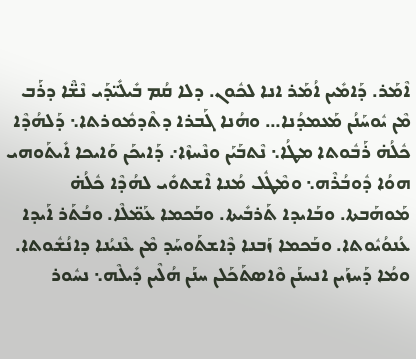ܐܶܡܰܪ. ܕܰܐܡܺܝܢ ܐܳܡܰܪ ܐܢܐ ܠܟܽܘܢ. ܕܠܐ ܩܳܡ ܒܺܝܠܺܝ̈ܕܰܝ ܢܶܫ̈ܶܐ ܕܪܰܒ ܡܶܢ ܝܽܘܚܰܢܳܢ ܡܰܥܡܕܳܢܐ… ܘܗܳܢܐ ܓܰܒܪܐ ܕܬܶܕܡܽܘܪܬܐ܆ ܕܰܠܗܳܕܶܐ ܟܽܠܳܗ̇ ܪܰܒܽܘܬܐ ܡܛܳܐ܆ ܢܶܬܒܰܝܰܢ ܘܢܶܚܙܶܐ܇ ܕܰܐܝܟܰܢ ܘܰܐܝܟܐ ܐܺܝܬܰܘܗܝ ܗܘܳܐ ܕܽܘܒܳܪܶܗ܆ ܘܡܶܛܽܠ ܡܳܢܐ ܐܶܫܬܘܺܝ ܠܗܳܕܶܐ ܟܽܠܳܗ̇ ܡܰܘܗܰܒܬܐ. ܘܒܰܐܝܕܐ ܬܰܪܒܺܝܬܐ. ܘܒܰܟܡܐ ܥܰܡ̈ܠܶܐ. ܘܒܳܬܰܪ ܐܰܝܕܐ ܥܳܢܘܳܝܽܘܬܐ. ܘܒܰܟܡܐ ܙܰܒܢܐ ܕܶܐܫܬܰܘܚܰܕ ܡܶܢ ܥܶܢܝܳܢܐ ܕܐܢܳܫܽܘܬܐ. ܘܡܳܐ ܕܰܚܙܰܝܢ ܐܢܚܢܰܢ ܘܶܐܣܬܰܟܰܠܢ ܚܢܰܢ ܗܳܠܶܝܢ ܕܺܝܠܶܗ܆ ܢܚܽܘܪ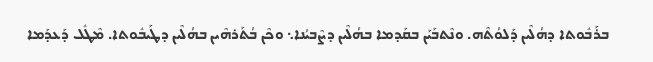ܒܪܰܒܽܘܬܐ ܕܗܳܠܶܝܢ ܕܰܠܘܳܬܶܗ. ܘܢܶܬܒܰܝܰܢ ܒܩܰܕܡܐ ܒܗܳܠܶܝܢ ܕܨܶܒܝܳܢܐ܆ ܘܟܶܢ ܒܳܬܰܪܗܶܝܢ ܒܗܳܠܶܝܢ ܕܛܰܝܒܽܘܬܐ. ܡܶܛܽܠ ܕܰܥܕܰܡܐ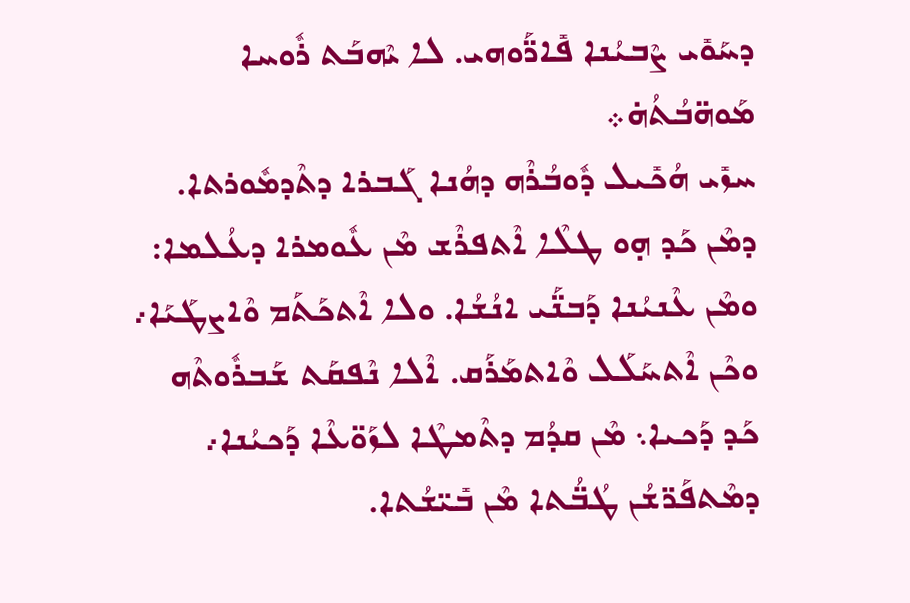ܕܚܰܘܺܝ ܨܶܒܝܳܢܐ ܦܺܐܪ̈ܰܘܗܝ. ܠܐ ܝܶܗܒܰܬ ܪܽܘܚܐ ܡܰܘܗ̈ܒܳܬܳܗ̇܀
ܚܙܺܝ ܗܳܟܺܝܠ ܕܽܘܒܳܪܶܗ ܕܗܳܢܐ ܓܰܒܪܐ ܕܬܶܕܡܽܘܪܬܐ. ܕܡܶܢ ܟܰܕ ܗ̣ܘ ܛܠܶܐ ܐܶܬܦܪܶܫ ܡܶܢ ܥܽܘܡܪܐ ܕܥܳܠܡܐ: ܘܡܶܢ ܥܶܢܝܳܢܐ ܕܰܒܢ̈ܰܝ ܐܢܳܫܳܐ. ܘܠܐ ܐܶܬܟܰܬܰܡ ܘܶܐܨܛܰܝܰܐ܇ ܘܟܶܢ ܐܶܬܚܰܠܰܠ ܘܶܐܬܡܰܪܰܩ. ܐܶܠܐ ܢܶܦܩܰܬ ܫܰܒܪܽܘܬܶܗ ܟܰܕ ܕܰܟܝܐ܆ ܡܶܢ ܩܕܳܡ ܕܬܶܡܛܶܐ ܠܙܰܘ̈ܥܶܐ ܕܰܟܝܳܢܐ܇ ܕܡܶܬܦܰܪ̈ܫܳܢ ܛܳܒ̈ܳܬܐ ܡܶܢ ܒܺܝ̈ܫܳܬܐ.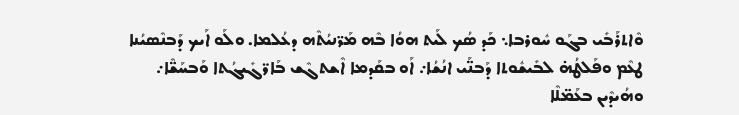ܘܶܐܬܪܰܒܺܝ ܒܓܰܘ ܚܽܘܪܒܐ܆ ܟܰܕ ܣܳܟ ܠܰܝܬ ܗܘܳܐ ܒܶܗ ܡܰܪ̈ܢܝܳܬܶܗ ܕܥܳܠܡܐ. ܘܠܰܘ ܐܰܝܟ ܕܰܒܢܶܣܝܳܢܐ ܛܥܶܡ ܘܦܰܠܛܳܗ̇ ܠܒܺܝܫܽܘܬܐ ܕܰܒܢ̈ܰܝ ܐܢܳܫܳܐ܇ ܐܰܘ ܒܩܰܕܡܐ ܐܶܫܬܓܶܫ ܒܰܐܪ̈ܓܺܝܓܳܬܐ ܘܰܒܚܰܫ̈ܶܐ܇ ܘܗܳܝܕܶܝܢ ܒܥܰܡ̈ܠܶܐ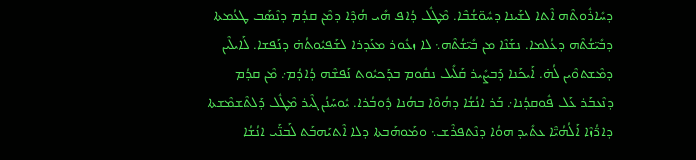ܕܚܺܐܪܽܘܬܶܗ ܐܶܬܐ ܠܫܰܝܢܐ ܕܚܽܘ̈ܫܳܒܶܐ. ܡܶܛܽܠ ܕܳܐܦ ܗܺܝ ܗܳܕܶܐ ܕܡܶܢ ܩܕܳܡ ܕܢܶܣܰܒ ܛܥܳܡܬܐ ܕܒܺܝ̈ܫܳܬܶܗ ܕܥܳܠܡܐ. ܢܫܰܢܶܐ ܡܢ ܒܺܝ̈ܫܳܬܶܗ܆ ܠܐ ܙܥܽܘܪ ܡܥܰܕܪܐ ܠܫܰܦܝܽܘܬܳܗ̇ ܕܢܰܦܫܐ. ܠܰܐܝܠܶܝܢ ܕܡܶܫܬܘܶܝܢ ܠܳܗ̇. ܐܰܝܟܰܢܐ ܕܰܒܨܺܝܪ ܩܰܠܺܝܠ ܢܩܽܘܡ ܒܕܰܟܝܽܘܬ ܢܰܦܫܶܗ ܕܳܐܕܳܡ܇ ܡܶܢ ܩܕܳܡ ܕܢܶܥܒܰܪ ܥܰܠ ܦܽܘܩܕܳܢܐ܇ ܒܰܪ ܐܢܳܫܳܐ ܕܗܳܘܶܐ ܒܗܳܢܐ ܕܽܘܒܳܪܐ. ܝܽܘܚܰܢܳܢ ܓܶܝܪ ܡܶܛܽܠ ܕܰܠܬܶܫܡܶܫܬܐ ܕܐܖ̈ܳܙܶܐ ܐܰܠܳܗܳܝ̈ܶܐ ܥܬܺܝܕ ܗܘܳܐ ܕܢܶܬܦܪܶܫ܆ ܘܡܰܘܗܰܒܬܐ ܕܠܐ ܐܶܬܝܰܗܒܰܬ ܠܰܒܢ̈ܰܝ ܐܢܳܫܳܐ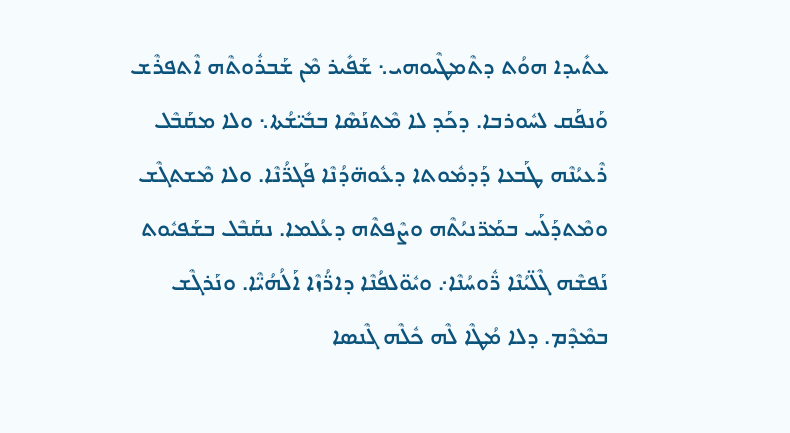ܥܬܺܝܕܐ ܗܘܳܬ ܕܬܶܡܛܶܝܘܗܝ܆ ܫܰܦܺܝܪ ܡܶܢ ܫܰܒܪܽܘܬܶܗ ܐܶܬܦܪܶܫ ܘܰܢܦܰܩ ܠܚܽܘܪܒܐ. ܕܟܰܕ ܠܐ ܡܶܬܢܰܣܶܐ ܒܒܺܝ̈ܫܳܬܐ܆ ܘܠܐ ܡܩܰܒܶܠ ܪܶܥܝܳܢܶܗ ܛܰܒܥܐ ܕܰܕܡܽܘܬܐ ܕܥܽܘܗ̈ܕܳܢܶܐ ܦܰܓܪ̈ܳܢܶܐ. ܘܠܐ ܡܶܫܬܓܶܫ ܘܡܶܬܕܰܠܰܚ ܒܡܰܪ̈ܢܝܳܬܶܗ ܘܨܶܦܬܶܗ ܕܥܳܠܡܐ. ܢܩܰܒܶܠ ܒܫܰܦܝܽܘܬ ܢܰܦܫܶܗ ܓܶܠ̈ܝܳܢܶܐ ܪ̈ܽܘܚܳܢܶܐ܇ ܘܝܽܘ̈ܠܦܳܢܶܐ ܕܐܖ̈ܳܙܶܐ ܐܰܠܳܗܳܝ̈ܶܐ. ܘܢܰܪܓܶܫ ܒܡܶܕܶܡ. ܕܠܐ ܡܳܛܶܐ ܠܶܗ ܟܽܠܶܗ ܓܶܢܣܐ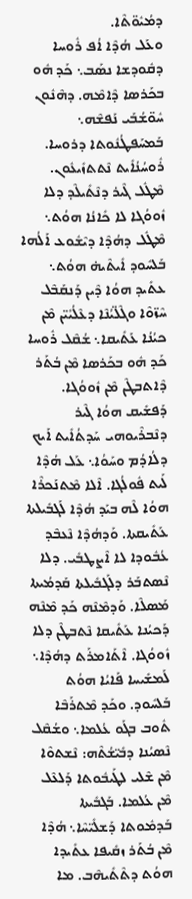ܕܡܳܝܽܘ̈ܬܶܐ.
ܘܥܰܠ ܗܳܕܶܐ ܐܳܦ ܪܽܘܚܐ ܕܩܽܘܕܫܐ ܢܣܰܒ܆ ܟܰܕ ܗܽܘ ܒܟܰܪܣܐ ܕܶܐܡܶܗ. ܕܗܶܢܽܘܢ ܚܽܘ̈ܫܳܒܰܝ ܢܰܦܫܶܗ܆ ܒܰܡܚܰܦܛܳܢܽܘܬܐ ܕܪܘܚܐ. ܪܽܘܚܳܢܳܐܺܝܬ ܢܶܬܬܙܺܝܥܽܘܢ. ܡܶܛܽܠ ܓܶܝܪ ܕܢܶܬܺܝܠܶܕ ܕܠܐ ܙܽܘܘܳܓܐ ܠܐ ܟܺܐܢܳܐ ܗܘܳܬ܆ ܡܶܛܽܠ ܕܗܳܕܶܐ ܕܝܶܫܽܘܥ ܐܰܠܳܗܐ ܒܰܠܚܽܘܕ ܐܺܝܬܶܝܗ̇ ܗܘܳܬ܆ ܥܬܺܝܕ ܗܘܳܐ ܕܶܝܢ ܕܰܢܩܰܒܶܠ ܚܶܙ̈ܘܶܐ ܘܓܶܠ̈ܝܳܢܶܐ ܕܥܶܠܳܝܺܝ̈ܢ ܡܶܢ ܟܝܳܢܳܐ ܥܰܬܺܝܩܐ܆ ܫܳܩܶܠ ܪܽܘܚܐ ܟܰܕ ܗܽܘ ܒܟܰܪܣܐ ܡܶܢ ܒܳܬܰܪ ܕܶܐܬܒܛܶܢ ܡܶܢ ܙܽܘܘܳܓܐ. ܕܰܦܫܺܝܩ ܗܘܳܐ ܓܶܝܪ ܕܢܶܒܪܶܝܘܗܝ ܚܰܕܬܳܐܺܝܬ ܐܰܝܟ ܕܠܳܐܕܳܡ ܘܚܰܘܳܐ܆ ܥܰܠ ܗܳܕܶܐ ܠܰܝܬ ܦܽܘܠܳܓܐ. ܐܶܠܐ ܡܶܬܢܰܟܪܶܐ ܗܘܳܐ ܠܶܗ ܒܝܰܕ ܗܳܕܶܐ ܠܰܓܒܺܝܠܬܐ ܥܰܬܺܝܩܬܐ. ܘܰܕܗܳܕܶܐ ܢܶܥܒܶܕ ܥܳܒܽܘܕܐ ܠܐ ܐܶܨܛܒܺܝ. ܕܠܐ ܢܶܣܬܒܰܪ ܕܠܰܓܒܺܝܠܬܐ ܩܰܕܡܳܝܬܐ ܡܰܣܠܶܐ. ܘܰܕܡܶܢܶܗ ܟܰܕ ܡܶܢܶܗ ܕܰܟܝܳܢܐ ܥܰܬܺܝܩܐ ܢܶܬܒܛܶܢ ܕܠܐ ܙܽܘܘܳܓܐ. ܐܶܬܰܐܡܪܰܬ ܕܗܳܕܶܐ܆ ܠܰܡܫܺܝܚܐ ܦܰܐܝܳܐ ܗܘܳܬ ܒܰܠܚܽܘܕ. ܘܟܰܕ ܡܶܬܪܰܒܶܐ ܬܽܘܒ ܒܓܰܘ ܥܳܠܡܐ܆ ܘܫܳܩܶܠ ܢܶܣܝܳܢܐ ܕܒܺܝ̈ܫܳܬܶܗ: ܢܶܫܬܘܶܐ ܡܶܢ ܫܶܠܝ ܠܛܰܝܒܽܘܬܐ ܕܰܠܥܶܠ ܡܶܢ ܥܳܠܡܐ. ܒܰܓܒܺܝܬܐ ܒܰܕܡܽܘܬܐ ܕܰܫܠܺܝ̈ܚܶܐ܆ ܗܳܕܶܐ ܡܶܢ ܒܳܬܰܪ ܙܩܺܝܦܐ ܥܬܺܝܕܐ ܗܘܳܬ ܕܬܶܬܺܝܗܶܒ. ܡܐ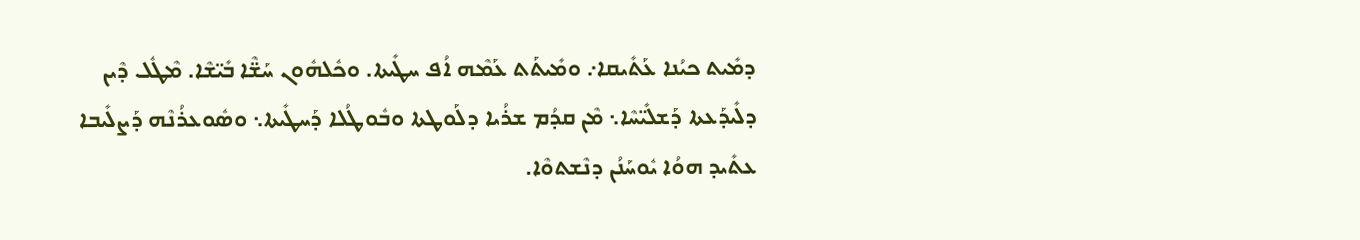ܕܡܺܝܬ ܟܝܳܢܐ ܥܰܬܺܝܩܐ܇ ܘܡܺܝܬܰܬ ܥܰܡܶܗ ܐܳܦ ܚܛܺܝܬܐ. ܘܟܽܠܗܽܘܢ ܚܰܫ̈ܶܐ ܒܺܝ̈ܫܶܐ. ܡܶܛܽܠ ܕܶܝܢ ܕܠܺܝܕܰܥܬܐ ܕܰܫܠܺܝ̈ܚܶܐ܆ ܡܶܢ ܩܕܳܡ ܫܪܳܝܐ ܕܠܰܘܛܬܐ ܘܒܽܘܛܳܠܐ ܕܰܚܛܺܝܬܐ܆ ܘܣܽܘܥܪܳܢܶܗ ܕܰܨܠܺܝܒܐ ܥܬܺܝܕ ܗܘܳܐ ܝܽܘܚܰܢܳܢ ܕܢܶܫܬܘܶܐ.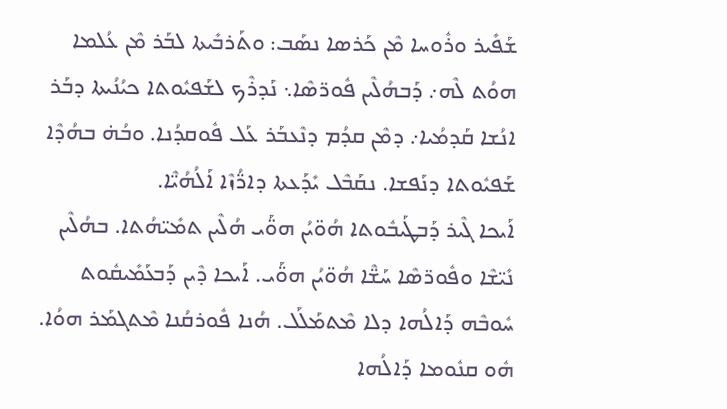ܫܰܦܺܝܪ ܘܪܽܘܚܐ ܡܶܢ ܟܰܪܣܐ ܢܣܰܒ: ܘܬܰܪܒܺܝܬܐ ܠܒܰܪ ܡܶܢ ܥܳܠܡܐ ܗܘܳܬ ܠܶܗ܇ ܕܰܒܗܳܠܶܝܢ ܦܽܘܪ̈ܣܶܐ܆ ܢܰܕܪܶܟ ܠܫܰܦܝܽܘܬܐ ܟܝܳܢܳܝܬܐ ܕܒܰܪ ܐܢܳܫܐ ܩܰܕܡܳܝܐ܇ ܕܡܶܢ ܩܕܳܡ ܕܢܶܥܒܰܪ ܥܰܠ ܦܽܘܩܕܳܢܐ. ܘܒܳܗ̇ ܒܗܳܕܶܐ ܫܰܦܝܽܘܬܐ ܕܢܰܦܫܐ. ܢܩܰܒܶܠ ܝܺܕܰܥܬܐ ܕܐܖ̈ܳܙܶܐ ܐܰܠܳܗܳܝ̈ܶܐ.
ܐܰܝܟܐ ܓܶܝܪ ܕܰܒܛܰܝܒܽܘܬܐ ܗܳܘ̈ܝܳܢ ܗܘ̈ܰܝ ܗܳܠܶܝܢ ܬܡܺܝ̈ܗܳܬܐ. ܒܗܳܠܶܝܢ ܢܺܝ̈ܫܶܐ ܘܦܽܘܪ̈ܣܶܐ ܚܰܫ̈ܶܐ ܗܳܘ̈ܝܳܢ ܗܘ̈ܰܝ. ܐܰܝܟܐ ܕܶܝܢ ܕܰܒܥܰܡܺܝܩܽܘܬ ܚܽܘܒܶܗ ܕܰܐܠܳܗܐ ܕܠܐ ܡܶܬܡܰܠܰܠ. ܗܳܢܐ ܦܽܘܪܩܳܢܐ ܡܶܬܓܡܰܪ ܗܘܳܐ. ܗܽܘ ܩܢܽܘܡܐ ܕܰܐܠܳܗܐ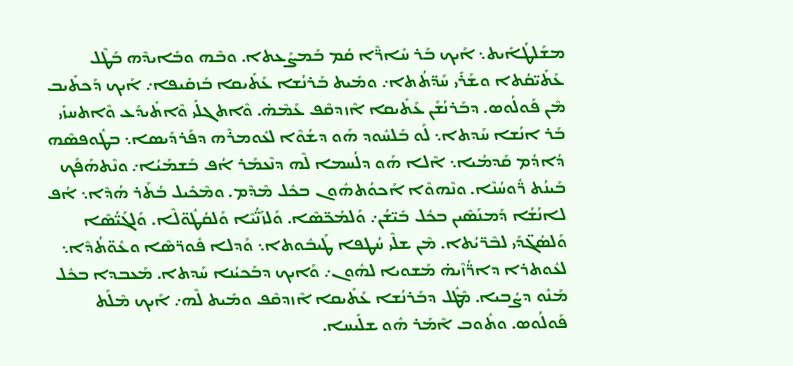ܡܫܰܠܛܳܐܺܝܬ܆ ܐܰܝܟ ܒܰܪ ܚܺܐܪ̈ܶܐ ܩܳܡ ܒܰܡܨܰܥܬܐ. ܘܒܶܗ ܘܒܺܐܝܕܶܗ ܒܰܛܶܠ ܥܰܬܺܝ̈ܩܳܬܐ ܘܫܰܪܺܝ ܚܰܕ̈ܬܳܬܐ܇ ܘܡܺܝܬ ܒܰܪܢܳܫܐ ܥܰܬܺܝܩܐ ܒܰܙܩܺܝܦܐ܇ ܐܰܝܟ ܕܰܟܬܺܝܒ ܡܶܢ ܦܰܘܠܳܘܣ. ܕܒܰܪܢܳܫܰܢ ܥܰܬܺܝܩܐ ܐܶܙܕܩܶܦ ܥܰܡܶܗ̇. ܘܶܐܬܓܠܺܝ ܘܶܐܬܺܝܕܰܥ ܘܶܐܬܚܙܺܝ ܒܰܪ ܐܢܳܫܐ ܚܰܕܬܐ܆ ܠܰܘ ܒܰܠܚܽܘܕ ܗܰܘ ܕܫܳܘܶܐ ܠܥܽܘܡܪܶܗ ܕܦܰܪܕܰܝܣܐ܆ ܒܛܽܘܦܣܶܗ ܕܳܐܕܳܡ ܩܰܕܡܳܝܐ܆ ܐܶܠܐ ܗܰܘ ܕܠܳܚܡܐ ܠܶܗ ܕܢܶܥܡܰܪ ܐܳܦ ܒܰܫܡܰܝܳܐ܇ ܘܢܶܬܗܰܦܰܟ ܒܰܝܢܳܬ ܪ̈ܽܘܚܳܢܶܐ. ܘܢܶܗܘܶܐ ܐܰܟܘܳܬܗܽܘܢ ܒܟܽܠ ܡܶܕܶܡ. ܘܡܶܟܺܝܠ ܒܳܬܰܪ ܗܳܕܶܐ܆ ܐܳܦ ܠܐܢܳܫܳܐ ܕܰܡܢܰܣܶܝܢ ܒܟܽܠ ܒܺܝ̈ܫܳܢ܇ ܘܰܠܡܳܟ̈ܣܶܐ. ܘܰܠܙܰܢ̈ܳܝܶܐ ܘܰܠܩܳܛܽܘ̈ܠܶܐ. ܘܰܠܓܰܝ̈ܳܣܶܐ ܘܰܠܣܳܓ̈ܕܰܝ ܠܒܶܖ̈ܝܳܬܐ. ܡܶܢ ܫܠܶܝ ܚܳܛܦܐ ܛܰܝܒܽܘܬܐ܆ ܘܰܕܠܐ ܦܽܘܪ̈ܣܶܐ ܘܥܽܘ̈ܬܳܕܶܐ܆ ܠܥܽܘܬܪܐ ܕܐܪ̈ܳܙܶܝܗ̇ ܡܰܫܘܝܐ ܠܗܽܘܢ܇ ܘܰܐܝܟ ܕܒܰܟܝܳܢܐ ܚܰܕܬܐ. ܡܰܥܒܕܐ ܒܟܽܠ ܡܰܢܽܘ ܕܨܳܒܝܐ. ܡܶܛܽܠ ܕܒܰܪܢܳܫܐ ܥܰܬܺܝܩܐ ܐܶܙܕܩܶܦ ܘܡܺܝܬ ܠܶܗ܇ ܐܰܝܟ ܡܶܠܰܬ ܦܰܘܠܳܘܣ. ܘܬܽܘܒ ܐܶܡܰܪ ܗܽܘ ܫܠܺܝܚܐ.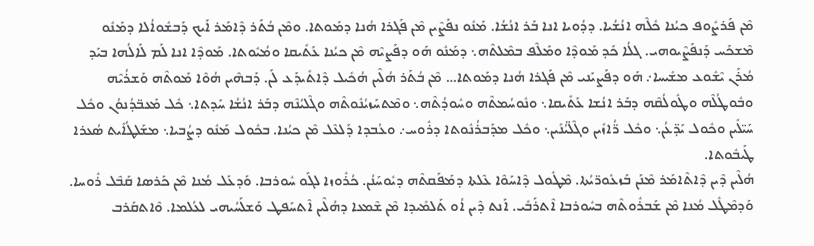ܡܶܢ ܦܰܪܨܽܘܦ ܟܝܳܢܐ ܟܽܠܶܗ ܐܢܳܫܳܝܐ. ܕܕܳܘܝܐ ܐܢܐ ܒܰܪ ܐܢܳܫܳܐ. ܡܰܢܽܘ ܢܦܰܨܶܝܢ ܡܶܢ ܦܰܓܪܐ ܗܳܢܐ ܕܡܰܘܬܐ. ܘܡܶܢ ܒܳܬܰܪ ܕܶܐܡܰܪ ܐܰܝܟ ܕܰܒܫܽܘܐܳܠܐ ܕܡܰܢܽܘ ܡܶܫܟܰܚ ܕܰܢܦܰܨܶܝܘܗܝ. ܓܠܳܐ ܟܰܕ ܡܰܘܕܶܐ ܘܡܰܠܶܦ ܒܡܶܠܬܶܗ܆ ܕܡܰܢܽܘ ܗܰܘ ܕܦܰܨܝܶܗ ܡܶܢ ܟܝܳܢܐ ܥܰܬܺܝܩܐ ܘܡܳܝܽܘܬܐ. ܡܰܘܕܶܐ ܐܢܐ ܠܰܡ ܠܰܐܠܳܗܐ ܒܝܰܕ ܡܳܪܰܢ ܝܶܫܽܘܥ ܡܫܺܝܚܐ܇ ܗܰܘ ܕܦܰܨܝܰܢܝ ܡܶܢ ܦܰܓܪܐ ܗܳܢܐ ܕܡܰܘܬܐ… ܡܶܢ ܒܳܬܰܪ ܗܳܠܶܝܢ ܗܳܟܺܝܠ ܕܶܐܬܺܝܕܰܥ ܠܰܢ. ܕܰܒܗܶܝܢ ܗܳܘܶܐ ܡܰܘܬܶܗ ܘܰܫܪܳܝܶܗ ܘܒܽܘܛܳܠܶܗ ܘܛܽܘܠܳܩܶܗ ܕܒܰܪ ܐܢܳܫܐ ܥܰܬܺܝܩܐ܆ ܘܢܽܘܚܳܡܬܶܗ ܘܚܽܘܕܳܬܶܗ܆ ܘܡܶܬܚܰܙܝܳܢܽܘܬܶܗ ܘܓܶܠܝܳܢܶܗ ܕܒܰܪ ܐܢܳܫܳܐ ܚܰܕܬܐ܆ ܟܽܠ ܡܰܥܒ̈ܕܳܢܘܳܢ ܘܟܽܠ ܚܰܝ̈ܠܺܝܢ ܘܟܽܘܠ ܝܰܕ̈ܥܳܢ܆ ܘܟܽܠ ܪ̈ܳܐܙܺܝܢ ܘܓܶܠ̈ܝܳܢܺܝܢ܆ ܘܟܽܠ ܡܕܰܒܪܳܢܽܘܬܐ ܕܪܽܘܚ܇ ܘܥܳܒܕܐ ܕܰܠܥܶܠ ܡܶܢ ܟܝܳܢܐ. ܒܟܽܘܠ ܡܰܢܽܘ ܕܨܳܒܝܐ܆ ܡܫܰܠܛܳܐܺܝܬ ܣܳܥܪܐ ܛܰܝܒܽܘܬܐ.
ܗܳܠܶܝܢ ܕܶܝܢ ܕܶܐܬܶܐܡܰܪ ܡܶܢܰܢ ܒܰܙܥܽܘܪ̈ܝܳܬܐ. ܡܶܛܽܘܠ ܕܶܐܚܰܘܶܐ ܥܶܠܬܐ ܕܡܰܦܰܩܬܶܗ ܕܝܽܘܚܰܢܳܢ. ܟܳܪܽܘܙܐ ܠܓܰܘ ܚܽܘܪܒܐ. ܘܰܕܥܰܠ ܡܳܢܐ ܡܶܢ ܟܰܪܣܐ ܩܰܒܶܠ ܪܽܘܚܐ. ܘܰܕܡܶܛܽܠ ܡܳܢܐ ܡܶܢ ܫܰܒܪܽܘܬܶܗ ܒܚܽܘܪܒܐ ܐܶܬܪܰܒܺܝ. ܐܰܢܬ ܕܶܝܢ ܐܳܘ ܬܰܠܡܺܝܕܐ ܡܶܢ ܫܶܡܥܐ ܕܗܳܠܶܝܢ ܐܶܬܚܰܦܛ ܘܰܫܠܰܚܳܝܗܝ ܠܥܳܠܡܐ. ܘܶܐܬܩܰܪܒ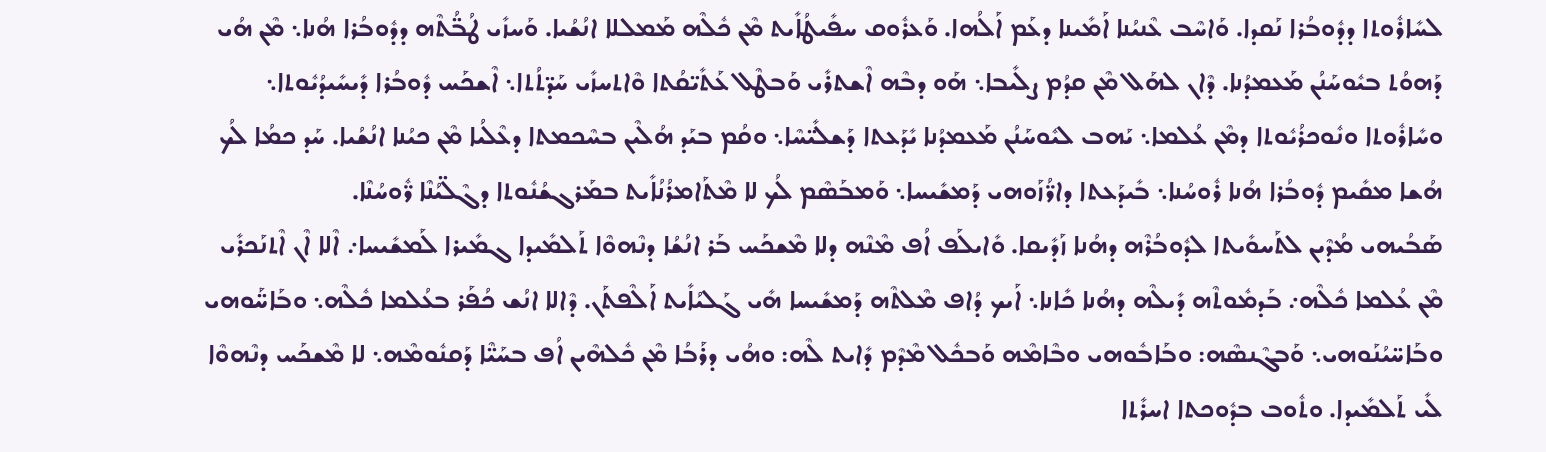ܠܚܺܐܪܽܘܬܐ ܕܕܽܘܒܳܪܐ ܢܰܩܕܐ. ܘܰܐܚܶܒ ܥܶܢܝܳܢܐ ܐܰܡܺܝܢܐ ܕܥܰܡ ܐܰܠܳܗܐ. ܘܰܥܪܽܘܩ ܚܦܺܝܛܳܐܺܝܬ ܡܶܢ ܟܽܠܶܗ ܡܰܡܠܠܐ ܐܢܳܫܳܝܐ. ܘܰܚܙܺܝ ܛܳܒ̈ܳܬܶܗ ܕܕܽܘܒܳܪܐ ܗܳܢܐ܆ ܡܶܢ ܗܳܝ ܕܰܗܘܳܬ ܒܝܽܘܚܰܢܳܢ ܡܰܥܡܕܳܢܐ. ܕܶܐܢ ܠܗܰܠ ܡܶܢ ܩܕܳܡ ܨܠܺܝܒܐ܆ ܗܰܘ ܕܒܶܗ ܐܶܫܬܪܺܝ ܘܰܒܛܶܠ ܥܰܬܺܝ̈ܩܳܬܐ ܘܶܐܬܚܙܺܝ ܚܰܕ̈ܬܳܬܐ܆ ܐܶܫܟܰܚ ܕܽܘܒܳܪܐ ܕܺܝܚܺܝܕܳܝܽܘܬܐ܆ ܘܚܺܐܪܽܘܬܐ ܘܢܽܘܟܪܳܝܽܘܬܐ ܕܡܶܢ ܥܳܠܡܐ܆ ܝܰܗܒ ܠܝܽܘܚܰܢܳܢ ܡܰܥܡܕܳܢܐ ܝܺܕܰܥܬܐ ܕܰܫܠܺܝ̈ܚܶܐ܆ ܘܩܳܡ ܒܝܰܕ ܗܳܠܶܝܢ ܒܚܶܟܡܬܐ ܕܥܶܠܳܝܐ ܡܶܢ ܟܝܳܢܐ ܐܢܳܫܳܝܐ. ܚܰܕ ܟܡܳܐ ܠܳܟ ܗܳܫܐ ܡܩܺܝܡ ܕܽܘܒܳܪܐ ܗܳܢܐ ܪܽܘܚܳܢܐ܆ ܒܺܝܕܰܥܬܐ ܕܐܪ̈ܳܙܰܘܗܝ ܕܰܡܫܺܝܚܐ܆ ܘܰܡܒܰܣܶܡ ܠܳܟ ܠܐ ܡܶܬܰܐܡܪܳܢܳܐܺܝܬ ܒܡܰܪܓܫܳܢܽܘܬܐ ܕܓܶܠ̈ܝܳܢܶܐ ܪ̈ܽܘܚܳܢܶܐ.
ܣܰܒܳܝܗܝ ܡܳܕܶܝܢ ܠܬܰܚܘܺܝܬܐ ܠܕܽܘܒܳܪܶܗ ܕܗܳܢܐ ܙܰܕܺܝܩܐ. ܘܺܐܝܠܰܦ ܐܳܦ ܡܶܢܶܗ ܕܠܐ ܡܶܫܟܰܚ ܒܰܪ ܐܢܳܫܳܐ ܕܢܶܗܘܶܐ ܬܰܠܡܺܝܕܐ ܓܡܺܝܪܐ ܠܰܡܫܺܝܚܐ܇ ܐܶܠܐ ܐܶܢ ܐܶܬܢܰܟܪܺܝ ܡܶܢ ܥܳܠܡܐ ܟܽܠܶܗ܇ ܒܰܕܡܽܘܬܶܗ ܕܺܝܠܶܗ ܕܗܳܢܐ ܟܺܐܢܐ܆ ܐܰܝܟ ܕܳܐܦ ܡܶܠܬܶܗ ܕܰܡܫܺܝܚܐ ܗܺܝ ܓܰܠܝܳܐܺܝܬ ܐܰܠܶܦܬܰܢ. ܕܶܐܠܐ ܐܢܳܫ ܟܳܦܰܪ ܒܥܳܠܡܐ ܟܽܠܶܗ܆ ܘܒܰܐܚ̈ܰܘܗܝ ܘܒܰܐܚ̈ܝܳܢܰܘܗܝ܆ ܘܰܒܓܶܢܣܶܗ: ܘܒܰܐܒܽܘܗܝ ܘܒܶܐܡܶܗ ܘܰܒܟܽܠ ܡܶܕܶܡ ܕܺܐܝܬ ܠܶܗ: ܘܗܳܝ ܕܪܰܒܳܐ ܡܶܢ ܟܽܠܗܶܝܢ ܐܳܦ ܒܚܰܝ̈ܶܐ ܕܰܩܢܽܘܡܶܗ܆ ܠܐ ܡܶܫܟܰܚ ܕܢܶܗܘܶܐ ܠܺܝ ܬܰܠܡܺܝܕܐ. ܘܬܽܘܒ ܒܕܽܘܟܬܐ ܐܚܪܺܬܐ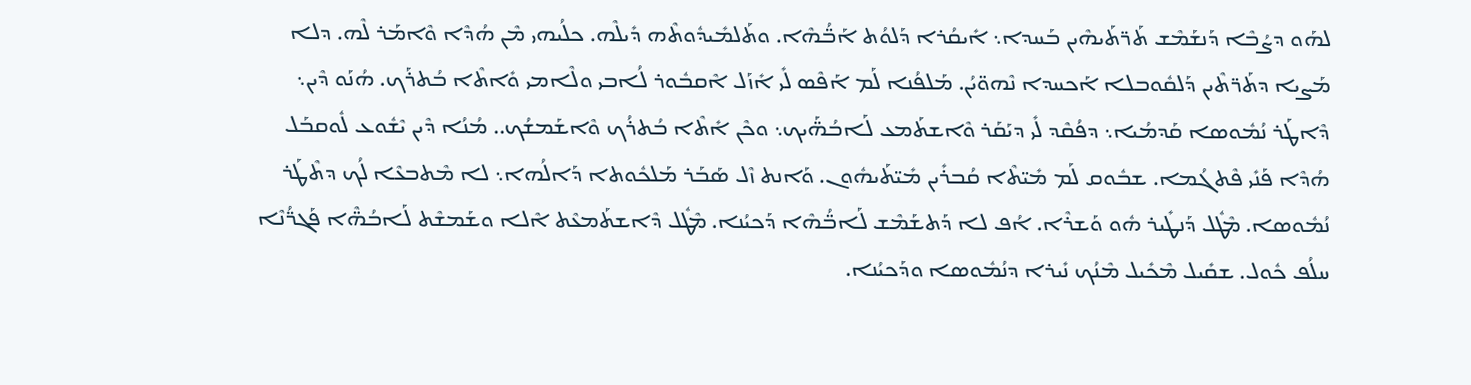ܠܗܰܘ ܕܨܳܒܶܐ ܕܰܢܫܰܡܶܫ ܬܰܪ̈ܬܰܝܗܶܝܢ ܒܰܚܕܐ܆ ܐܺܝܩܳܪܐ ܕܰܠܘܳܬ ܐܰܒ̈ܳܗܶܐ. ܘܬܰܠܡܺܝܕܽܘܬܶܗ ܕܺܝܠܶܗ. ܟܠܳܝܗܝ ܡܶܢ ܗܳܕܶܐ ܘܶܐܡܰܪ ܠܶܗ. ܕܠܐ ܡܰܨܝܐ ܕܬܰܪ̈ܬܶܝܢ ܕܰܠܩܽܘܒܠܐ ܐܰܟܚܕܐ ܢܶܗܘ̈ܝܳܢ. ܡܰܠܦܳܢܐ ܠܰܡ ܐܰܦܶܣ ܠܺܝ ܐܺܙܰܠ ܐܶܩܒܽܘܪ ܠܳܐܒܝ ܘܠܶܐܡܝ ܘܺܐܬܶܐ ܒܳܬܪܰܟ. ܗܳܢܰܘ ܕܶܝܢ܆ ܕܶܐܛܰܪ ܢܳܡܽܘܣܐ ܩܰܕܡܳܝܐ܆ ܕܦܳܩܶܕ ܠܺܝ ܕܝܰܩܰܪ ܘܶܐܫܬܰܡܥ ܠܰܐܒܳܗ̈ܰܝܟ܆ ܘܟܶܢ ܐܺܬܶܐ ܒܳܬܪܳܟ ܘܶܐܫܰܡܫܳܟ.. ܡܳܢܳܐ ܕܶܝܢ ܝܶܫܽܘܥ ܠܽܘܩܒܰܠ ܗܳܕܶܐ ܦܰܢܺܝ ܦܶܬܓܳܡܐ. ܫܒܽܘܩ ܠܰܡ ܡܺܝ̈ܬܶܐ ܩܳܒܪܺܝܢ ܡܺܝ̈ܬܰܝܗܽܘܢ. ܘܰܐܢܬ ܙܶܠ ܣܰܒܰܪ ܡܰܠܟܽܘܬܐ ܕܰܐܠܳܗܐ܆ ܠܐ ܡܶܬܒܥܶܐ ܠܳܟ ܕܬܶܛܰܪ ܢܳܡܽܘܣܐ. ܡܶܛܽܠ ܕܰܢܛܺܝܪ ܗܽܘ ܘܰܫܪܶܐ. ܐܳܦ ܠܐ ܕܰܬܫܰܡܶܫ ܠܰܐܒ̈ܳܗܶܐ ܕܰܟܝܳܢܐ. ܡܶܛܽܠ ܕܶܐܫܬܰܡܥܶܬ ܐܶܠܐ ܘܫܰܡܫܶܬ ܠܰܐܒܳܗ̈ܶܐ ܦܰܓܪ̈ܳܢܶܐ ܚܠܳܦ ܟܽܘܠ. ܫܩܺܝܠ ܡܶܟܺܝܠ ܡܶܢܳܟ ܢܺܝܪܐ ܕܢܳܡܽܘܣܐ ܘܕܰܟܝܳܢܐ.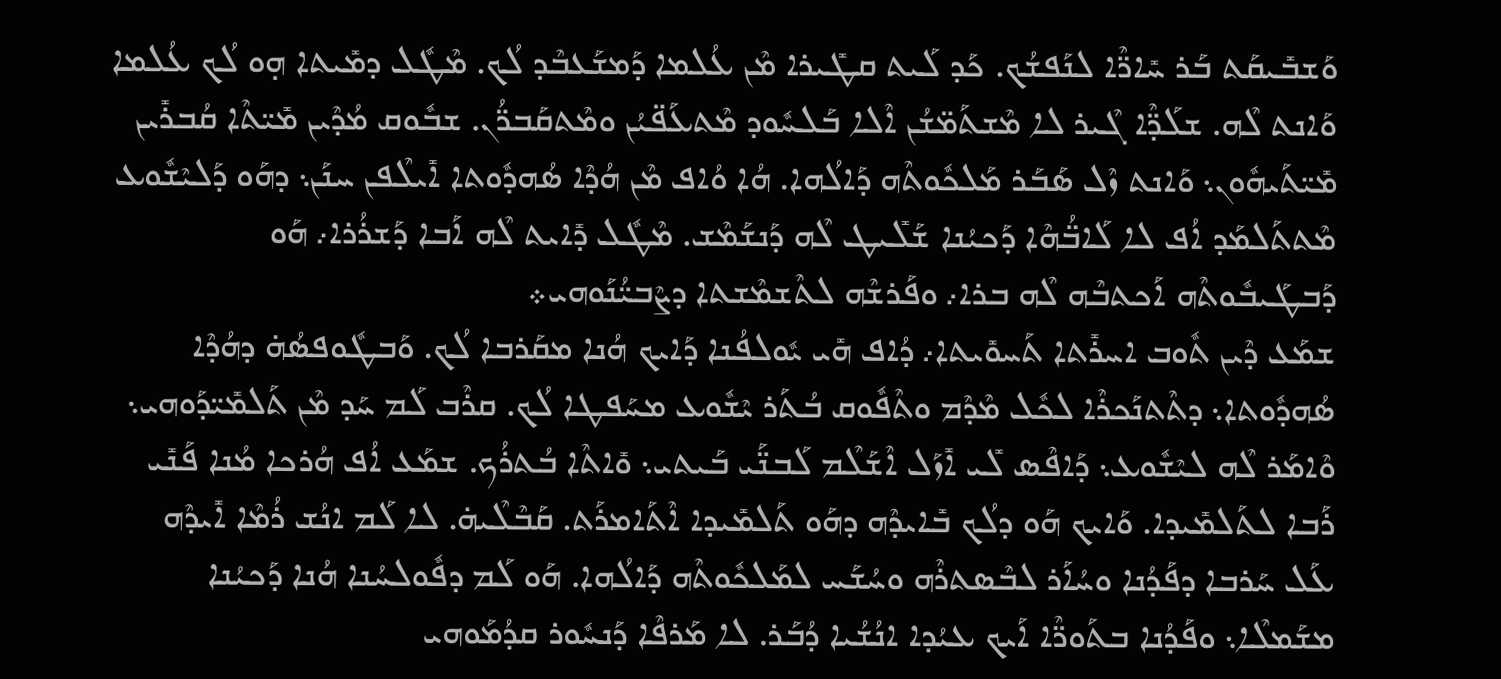ܘܰܫܒܺܝܩܰܬ ܒܰܪ ܚܺܐܪ̈ܶܐ ܠܢܰܦܫܳܟ. ܟܰܕ ܠܰܝܬ ܩܛܺܝܪܐ ܡܶܢ ܥܳܠܡܐ ܕܰܡܫܰܥܒܶܕ ܠܳܟ. ܡܶܛܽܠ ܕܡܺܝܬܐ ܗ̣ܘ ܠܳܟ ܥܳܠܡܐ ܘܰܐܢܬ ܠܶܗ. ܫܠܰܕ̈ܶܐ ܓܶܝܪ ܠܐ ܡܶܫܬܰܡ̈ܫܳܢ ܐܶܠܐ ܒܰܠܚܽܘܕ ܡܶܬܥܰܦ̈ܝܳܢ ܘܡܶܬܩܰܒܪ̈ܳܢ. ܫܒܽܘܩ ܡܳܕܶܝܢ ܡܺܝ̈ܬܶܐ ܩܳܒܪܺܝܢ ܡܺܝ̈ܬܰܝܗܽܘܢ܆ ܘܰܐܢܬ ܙܶܠ ܣܰܒܰܪ ܡܰܠܟܽܘܬܶܗ ܕܰܐܠܳܗܐ. ܗܳܐ ܘܳܐܦ ܡܶܢ ܗܳܕܶܐ ܣܳܗܕܽܘܬܐ ܐܺܝܠܶܦܢ ܚܢܰܢ܆ ܕܗܰܘ ܕܰܠܝܶܫܽܘܥ ܡܶܬܬܰܠܡܰܕ ܐܳܦ ܠܐ ܠܰܐܒ̈ܳܗܶܐ ܕܰܟܝܳܢܐ ܫܰܠܺܝܛ ܠܶܗ ܕܰܢܫܰܡܶܫ. ܡܶܛܽܠ ܕܺܐܝܬ ܠܶܗ ܐܰܒܐ ܕܰܫܪܳܪܐ܇ ܗܰܘ ܕܰܒܛܰܝܒܽܘܬܶܗ ܐܰܟܬܒܶܗ ܠܶܗ ܒܪܐ܇ ܘܦܰܪܫܶܗ ܠܬܶܫܡܶܫܬܐ ܕܨܶܒܝ̈ܳܢܰܘܗܝ܀
ܫܡܰܥ ܕܶܝܢ ܬܽܘܒ ܐܚܪܺܬܐ ܬܰܚܘܺܝܬܐ܇ ܕܳܐܦ ܗܺܝ ܝܽܘܠܦܳܢܐ ܕܰܐܝܟ ܗܳܢܐ ܡܩܰܪܒܐ ܠܳܟ. ܘܰܒܛܽܘܦܣܳܗ̇ ܕܗܳܕܶܐ ܣܳܗܕܽܘܬܐ܆ ܕܬܶܬܢܰܟܪܶܐ ܠܟܽܠ ܡܶܕܶܡ ܘܬܶܦܽܘܩ ܒܳܬܰܪ ܝܶܫܽܘܥ ܡܚܰܦܛܐ ܠܳܟ. ܩܪܶܒ ܠܰܡ ܚܰܕ ܡܶܢ ܬܰܠܡܺܝ̈ܕܰܘܗܝ܆ ܘܶܐܡܰܪ ܠܶܗ ܠܝܶܫܽܘܥ܆ ܕܰܐܦܶܣ ܠܺܝ ܐܺܙܰܠ ܐܶܫܰܠܶܡ ܠܰܒܢ̈ܰܝ ܒܰܝܬܝ܆ ܘܺܐܬܶܐ ܒܳܬܪܳܟ. ܫܡܰܥ ܐܳܦ ܗܳܪܟܐ ܡܳܢܐ ܦܰܢܺܝ ܪܰܒܐ ܠܬܰܠܡܺܝܕܐ. ܘܰܐܝܟ ܗܰܘ ܕܠܳܟ ܒܺܐܝܕܶܗ ܕܗܰܘ ܬܰܠܡܺܝܕܐ ܐܶܬܰܐܡܪܰܬ. ܩܰܒܶܠܶܝܗ̇. ܠܐ ܠܰܡ ܐܢܳܫ ܪܳܡܶܐ ܐܺܝܕܶܗ ܥܰܠ ܚܰܪܒܐ ܕܦܰܕܳܢܐ ܘܚܳܐܰܪ ܠܒܶܣܬܪܶܗ ܘܚܳܫܰܚ ܠܡܰܠܟܽܘܬܶܗ ܕܰܐܠܳܗܐ. ܗܰܘ ܠܰܡ ܕܦܽܘܠܚܳܢܐ ܗܳܢܐ ܕܰܟܝܳܢܐ ܡܫܰܡܠܶܐ܆ ܘܦܰܕܳܢܐ ܒܬܰܘܪ̈ܶܐ ܐܰܝܟ ܥܝܳܕܐ ܐܢܳܫܳܝܐ ܕܳܒܰܪ. ܠܐ ܡܰܪܦܶܐ ܕܰܢܚܽܘܪ ܩܕܳܡܰܘܗܝ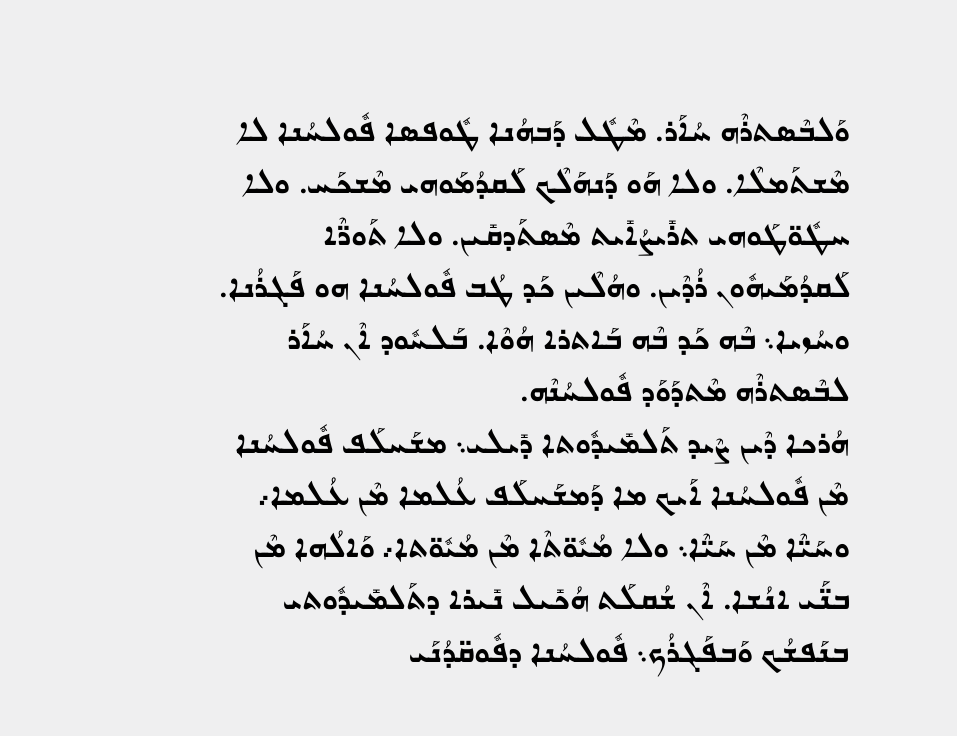ܘܰܠܒܶܣܬܪܶܗ ܚܳܐܰܪ. ܡܶܛܽܠ ܕܰܒܗܳܢܐ ܛܽܘܦܣܐ ܦܽܘܠܚܳܢܐ ܠܐ ܡܶܫܬܰܡܠܶܐ. ܘܠܐ ܗܰܘ ܕܰܢܗܰܠܶܟ ܠܰܩܕܳܡܰܘܗܝ ܡܶܫܟܰܚ. ܘܠܐ ܚܛܽܘ̈ܛܰܘܗܝ ܬܪܺܝܨܳܐܺܝܬ ܡܶܣܬܰܕܩܺܝܢ. ܘܠܐ ܬܰܘܪ̈ܶܐ ܠܰܩܕܳܡܰܝܗܽܘܢ ܪܳܕܶܝܢ. ܘܗܳܠܶܝܢ ܟܰܕ ܛܳܒ ܦܽܘܠܚܳܢܐ ܗܘ ܦܰܓܪܳܢܐ. ܘܚܳܙܝܐ܆ ܒܶܗ ܟܰܕ ܒܶܗ ܒܰܐܬܪܐ ܗܳܘܶܐ. ܒܰܠܚܽܘܕ ܐܶܢ ܚܳܐܰܪ ܠܒܶܣܬܪܶܗ ܡܶܬܕܰܘܰܕ ܦܽܘܠܚܳܢܶܗ.
ܗܳܪܟܐ ܕܶܝܢ ܨܶܝܕ ܬܰܠܡܺܝܕܽܘܬܐ ܕܺܝܠܝ܆ ܡܫܰܚܠܰܦ ܦܽܘܠܚܳܢܐ ܡܶܢ ܦܽܘܠܚܳܢܐ ܐܰܝܟ ܡܐ ܕܰܡܫܰܚܠܰܦ ܥܳܠܡܐ ܡܶܢ ܥܳܠܡܐ܇ ܘܚܰܝ̈ܶܐ ܡܶܢ ܚܰܝ̈ܶܐ܆ ܘܠܐ ܡܳܝܽܘ̈ܬܶܐ ܡܶܢ ܡܳܝܽܘ̈ܬܐ܇ ܘܰܐܠܳܗܐ ܡܶܢ ܒܢ̈ܰܝ ܐܢܳܫܐ. ܐܶܢ ܫܳܩܠܰܬ ܗܳܟܺܝܠ ܢܺܝܪܐ ܕܬܰܠܡܺܝܕܽܘܬܝ ܒܢܰܦܫܳܟ ܘܰܒܦܰܓܪܳܟ܆ ܦܽܘܠܚܳܢܐ ܕܦܽܘܩ̈ܕܳܢܰܝ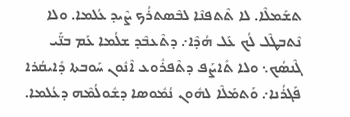ܬܫܰܡܠܶܐ. ܠܐ ܬܶܬܦܢܶܐ ܠܒܶܣܬܪܳܟ ܨܶܝܕ ܥܳܠܡܐ. ܘܠܐ ܢܶܬܒܛܶܠ ܠܳܟ ܥܰܠ ܗܳܕܶܐ܇ ܕܬܶܥܒܶܕ ܫܠܳܡܐ ܥܰܡ ܒܢ̈ܰܝ ܓܶܢܣܳܟ܆ ܘܠܐ ܬܺܐܨܰܦ ܕܬܶܦܪܽܘܥ ܐܶܢܽܘܢ ܚܰܘܒܬܐ ܕܺܐܝܩܳܪܐ ܦܰܓܪܳܢܐ܇ ܘܰܬܡܰܠܶܐ ܠܗܽܘܢ ܢܳܡܽܘܣܐ ܕܫܽܘܠܳܡܶܗ ܕܥܳܠܡܐ.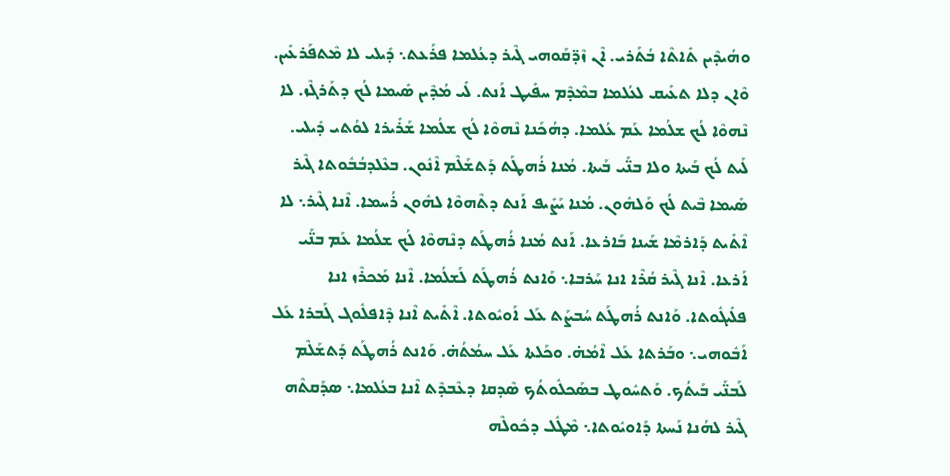ܘܗܳܝܕܶܝܢ ܬܺܐܬܶܐ ܒܳܬܰܪܝ. ܐܶܢ ܙܶܕ̈ܩܰܘܗܝ ܓܶܝܪ ܕܥܳܠܡܐ ܦܪܰܥܬ܆ ܕܺܝܠܝ ܠܐ ܡܶܬܦܰܪܥܺܝܢ. ܘܶܐܢ ܕܠܐ ܬܥܺܝܩ ܠܥܳܠܡܐ ܒܡܶܕܶܡ ܚܦܺܝܛ ܐܰܢܬ. ܠܺܝ ܡܳܕܶܝܢ ܣܺܝܡܐ ܠܳܟ ܕܬܰܪܓܶܙ. ܠܐ ܢܶܗܘܶܐ ܠܳܟ ܫܠܳܡܐ ܥܰܡ ܥܳܠܡܐ. ܕܗܳܟܰܢܐ ܢܶܗܘܶܐ ܠܳܟ ܫܠܳܡܐ ܫܰܪܺܝܪܐ ܠܘܳܬܝ ܕܺܝܠܝ. ܠܰܝܬ ܠܳܟ ܒܰܝܬܐ ܘܠܐ ܒܢ̈ܰܝ ܒܰܝܬܐ. ܡܳܢܐ ܪܳܗܛܰܬ ܕܰܬܫܰܠܶܡ ܐܶܢܽܘܢ. ܒܥܶܠܕܒܳܒܽܘܬܐ ܓܶܝܪ ܣܺܝܡܐ ܒܶܝܬ ܠܳܟ ܘܰܠܗܽܘܢ. ܡܳܢܐ ܝܰܨܺܝܦ ܐܰܢܬ ܕܬܶܗܘܶܐ ܠܗܽܘܢ ܪܳܚܡܐ. ܐܶܢܐ ܓܶܝܪ܆ ܠܐ ܐܶܬܺܝܬ ܕܰܐܪܡܶܐ ܫܰܝܢܐ ܒܰܐܪܥܐ. ܐܰܢܬ ܡܳܢܐ ܪܳܗܛܰܬ ܕܢܶܗܘܶܐ ܠܳܟ ܫܠܳܡܐ ܥܰܡ ܒܢ̈ܰܝ ܐܰܪܥܐ. ܐܶܢܐ ܓܶܝܪ ܩܳܪܶܐ ܐܢܐ ܚܰܪܒܐ܆ ܘܰܐܢܬ ܪܳܗܛܰܬ ܠܰܫܠܳܡܐ. ܐܶܢܐ ܡܰܟܪܶܙ ܐܢܐ ܦܠܺܝܓܽܘܬܐ. ܘܰܐܢܬ ܪܳܗܛܰܬ ܚܳܒܨܰܬ ܥܰܠ ܐܰܘܝܽܘܬܐ. ܐܶܬܺܝܬ ܐܶܢܐ ܕܶܐܦܠܽܘܓ ܓܰܒܪܐ ܥܰܠ ܐܰܒܽܘܗܝ܆ ܘܒܰܪܬܐ ܥܰܠ ܐܶܡܳܗ̇. ܘܟܰܠܬܐ ܥܰܠ ܚܡܳܬܳܗ̇. ܘܰܐܢܬ ܪܳܗܛܰܬ ܕܰܬܫܰܠܶܡ ܠܰܒܢ̈ܰܝ ܒܰܝܬܳܟ. ܘܰܬܚܽܘܛ ܒܣܰܟܠܽܘܬܳܟ ܣܶܕܩܐ ܕܥܶܒܕܶܬ ܐܶܢܐ ܒܥܳܠܡܐ܆ ܣܕܰܩܬܶܗ ܓܶܝܪ ܠܗܳܢܐ ܢܰܚܬܐ ܕܰܐܘܝܽܘܬܐ܆ ܡܶܛܽܠ ܕܟܽܘܠܶܗ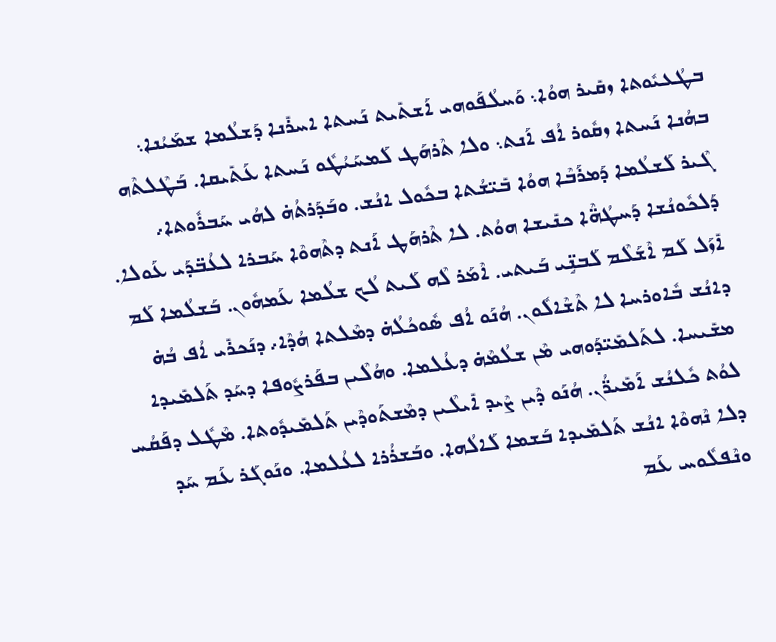ܒܛܳܥܝܽܘܬܐ ܙܩܺܝܪ ܗܘܳܐ܆ ܘܰܚܠܳܦܰܘܗܝ ܐܰܫܬܺܝܬ ܢܰܚܬܐ ܐܚܪܺܢܐ ܕܰܫܠܳܡܐ ܫܡܰܝܳܢܐ܆ ܒܗܳܢܐ ܢܰܚܬܐ ܙܩܽܘܪ ܐܳܦ ܐܰܢܬ܆ ܘܠܐ ܬܶܪܗܰܛ ܠܰܡܚܰܝܳܛܽܘ ܢܰܚܬܐ ܥܰܬܺܝܩܐ. ܒܰܛܶܠܬܶܗ ܓܶܝܪ ܠܰܫܠܳܡܐ ܕܰܡܪܰܒܶܐ ܗܘܳܐ ܒܺܝ̈ܫܳܬܐ ܒܟܽܘܠ ܐܢܳܫ. ܘܒܰܕܰܪܬܳܗ̇ ܠܗܳܝ ܚܰܒܪܽܘܬܐ܇ ܕܰܠܟܽܘܢܳܫܐ ܕܰܚܛܳܗ̈ܶܐ ܟܢܺܝܫܐ ܗܘܳܬ. ܠܐ ܬܶܪܗܰܛ ܐܰܢܬ ܕܬܶܗܘܶܐ ܚܰܒܪܐ ܠܥܳܒ̈ܕܰܝ ܥܰܘܠܐ. ܐܺܙܰܠ ܠܰܡ ܐܶܫܰܠܶܡ ܠܰܒܢܱ̈ܝ ܒܰܝܬܝ. ܐܶܡܰܪ ܠܶܗ ܠܰܝܬ ܠܳܟ ܫܠܳܡܐ ܥܰܡܗܽܘܢ. ܒܰܫܠܳܡܐ ܠܰܡ ܕܐܢܳܫ ܒܽܐܘܪܚܐ ܠܐ ܬܶܫܶܐܠܽܘܢ. ܗܳܢܰܘ ܐܳܦ ܣܽܘܟܳܠܳܗ̇ ܕܡܶܠܬܐ ܗܳܕܶܐ܇ ܕܢܰܟܪܺܝ ܐܳܦ ܒܳܗ̇ ܡܫܺܝܚܐ. ܠܬܰܠܡܺܝ̈ܕܰܘܗܝ ܡܶܢ ܫܠܳܡܶܗ̇ ܕܥܳܠܡܐ. ܘܗܳܠܶܝܢ ܒܦܰܪܨܽܘܦܐ ܕܚܰܕ ܬܰܠܡܺܝܕܐ ܠܘܳܬ ܟܽܠܢܳܫ ܐܰܡܺܝܪ̈ܳܢ. ܗܳܢܰܘ ܕܶܝܢ ܨܶܝܕ ܐܺܝܠܶܝܢ ܕܡܶܫܬܰܘܕܶܝܢ ܬܰܠܡܺܝܕܽܘܬܐ. ܡܶܛܽܠ ܕܦܰܩܳܚ ܕܠܐ ܢܶܗܘܶܐ ܐܢܳܫ ܬܰܠܡܺܝܕܐ ܒܰܫܡܐ ܠܰܐܠܳܗܐ. ܘܒܰܫܪܳܪܐ ܠܥܳܠܡܐ. ܘܢܰܘܓܰܪ ܥܰܡ ܚܰܕ ܘܢܶܦܠܽܘܚ ܥܰܡ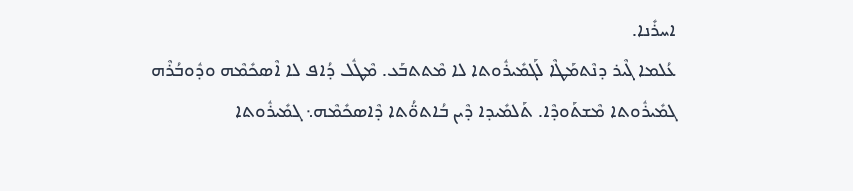ܐܚܪܺܢܐ.
ܥܳܠܡܐ ܓܶܝܪ ܕܢܶܬܡܰܛܶܐ ܠܰܓܡܺܝܪܽܘܬܐ ܠܐ ܡܶܬܬܒܰܥ. ܡܶܛܽܠ ܕܳܐܦ ܠܐ ܐܶܣܟܺܡܶܗ ܘܕܽܘܒܳܪܶܗ ܓܡܺܝܪܽܘܬܐ ܡܶܫܬܰܘܕܶܐ. ܬܰܠܡܺܝܕܐ ܕܶܝܢ ܒܳܐܬܘ̈ܳܬܐ ܕܶܐܣܟܺܡܶܗ܆ ܓܡܺܝܪܽܘܬܐ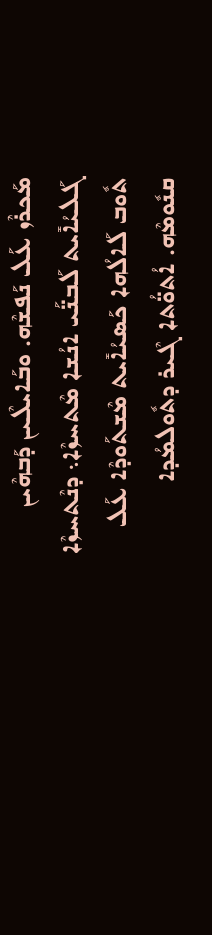ܡܰܟܪܶܙ ܥܰܠ ܢܰܦܫܶܗ. ܘܒܰܐܝܠܶܝܢ ܕܰܒܗܶܝܢ ܓܰܠܝܳܐܺܝܬ ܠܰܒܢ̈ܰܝ ܐܢܳܫܐ ܡܶܬܚܙܶܐ܆ ܕܢܶܬܚܙܶܐ ܬܽܘܒ ܠܰܐܠܳܗܐ ܟܰܣܝܳܐܺܝܬ ܡܶܫܬܰܘܕܶܐ ܥܰܠ ܩܢܽܘܡܶܗ. ܐܳܬܘ̈ܳܬܐ ܓܶܝܪ ܕܬܽܘܠܡܳܕܐ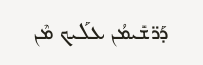ܕܰܪ̈ܫܺܝܡܳܢ ܥܠܰܝܟ ܡܶܢ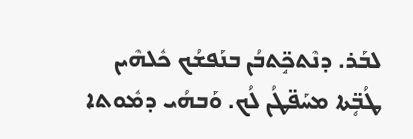ܠܒܰܪ. ܕܢܶܬܟܱ̈ܬܒܳܢ ܒܢܰܦܫܳܟ ܟܽܠܗܶܝܢ ܛܳܒܴ̈ܬܐ ܡܚܰܦ̈ܛܳܢ ܠܳܟ. ܘܰܒܗܳܝ ܕܡܽܘܬܐ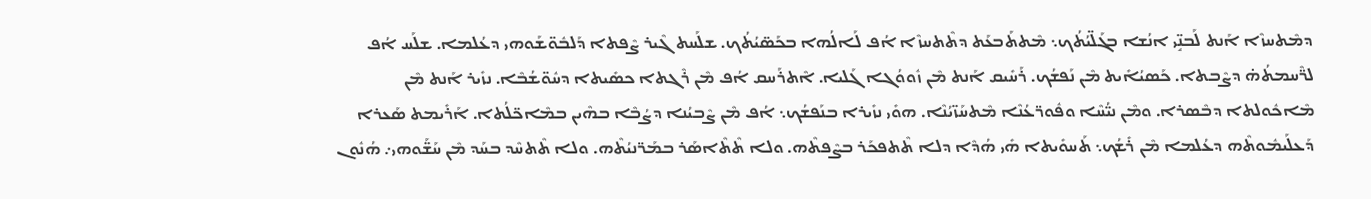ܕܡܶܬܚܙܶܐ ܐܰܢܬ ܠܰܒܢܱ̈ܝ ܐܢܳܫܐ ܒܓܰܠ̈ܝܳܬܳܟ܆ ܡܶܬܬܰܒܥܰܬ ܕܬܶܬܚܙܶܐ ܐܳܦ ܠܰܐܠܳܗܐ ܒܟܰܣ̈ܝܳܬܳܟ. ܫܠܰܚܬ ܓܶܝܪ ܨܶܦܬܐ ܕܰܠܒܽܘ̈ܫܰܘܗܝ ܕܥܳܠܡܐ. ܫܠܰܚ ܐܳܦ ܠܪ̈ܶܚܡܬܳܗ̇ ܕܨܶܒܬܐ. ܟܰܣܝܳܐܺܝܬ ܡܶܢ ܢܰܦܫܳܟ. ܪܰܚܺܝܩ ܐܰܢܬ ܡܶܢ ܙܽܘܘܳܓܐ ܓܰܠܝܐ. ܐܶܬܪܰܚܩ ܐܳܦ ܡܶܢ ܪܶܓܬܐ ܟܣܺܝܬܐ ܕܚܽܘ̈ܫܳܒܶܐ. ܢܙܺܝܪ ܐܰܢܬ ܡܶܢ ܡܶܐܟܽܘܠܬܐ ܕܒܶܣܪܐ. ܘܡܶܢ ܢܝ̈ܳܚܶܐ ܘܦܽܘܪ̈ܥܳܢܶܐ ܡܶܬܚܰܙ̈ܝܳܢܶܐ. ܗܘܺܝ ܢܙܺܝܪܐ ܒܢܰܦܫܳܟ܆ ܐܳܦ ܡܶܢ ܨܶܒܝܳܢܐ ܕܨܳܒܶܐ ܒܗܶܝܢ ܒܡܶܐܟ̈ܠܳܬܐ. ܐܰܪܺܝܡܬ ܣܰܥܪܐ ܕܰܥܠܰܝܡܽܘܬܶܗ ܕܥܳܠܡܐ ܡܶܢ ܪܺܫܳܟ܆ ܬܰܚܘܺܝܬܐ ܗܺܝ ܗܳܕܶܐ ܕܠܐ ܬܶܬܦܟܰܪ ܒܨܶܦܬܶܗ. ܘܠܐ ܬܶܬܶܐܣܰܪ ܒܡܰܪ̈ܢܝܳܬܶܗ. ܘܠܐ ܬܶܬܚܶܕ ܒܚܰܕ ܡܶܢ ܚܰܫ̈ܰܘܗܝ܇ ܗܳܢܽܘܢ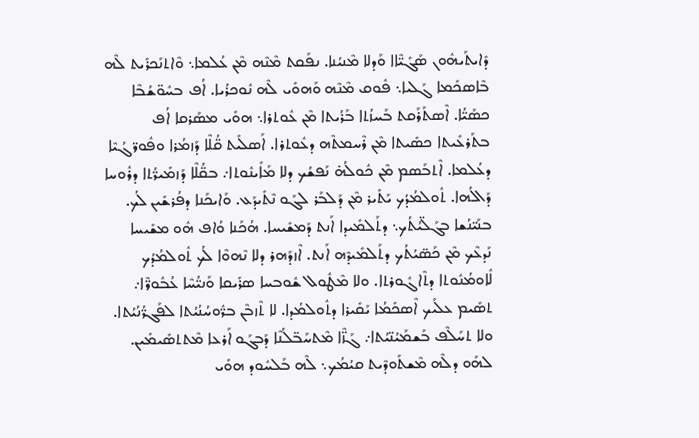ܕܺܐܝܬܰܝܗܽܘܢ ܣܰܓܺܝ̈ܶܐܐ ܘܰܕܠܐ ܡܶܢܝܳܢܐ. ܢܦܰܩܬ ܡܶܢܶܗ ܡܶܢ ܥܳܠܡܐ܆ ܘܶܐܬܢܰܟܪܺܝܬ ܠܶܗ ܒܶܐܣܟܺܡܐ ܓܰܠܝܐ܆ ܦܽܘܩ ܡܶܢܶܗ ܘܰܗܘܺܝ ܠܶܗ ܢܽܘܟܪܳܝܐ. ܐܳܦ ܒܚܽܘ̈ܫܳܒܶܐ ܟܣܰܝ̈ܳܐ. ܐܶܣܬܰܪܰܩܬ ܒܰܚܙܳܬܐ ܒܰܪܳܝܬܐ ܡܶܢ ܥܽܘܬܪܐ܆ ܗܘܺܝ ܡܣܰܪܩܐ ܐܳܦ ܒܬܰܪܥܺܝܬܐ ܟܣܺܝܬܐ ܡܶܢ ܪܶܚܡܬܶܗ ܕܥܽܘܬܪܐ. ܐܰܣܠܺܝܬ ܩ̈ܳܠܶܐ ܕܰܙܡܳܪܐ ܘܦܽܘܪ̈ܓܳܝܶܐ ܕܥܳܠܡܐ. ܐܶܬܒܰܣܡ ܡܶܢ ܟܽܘܠܳܗ̇ ܢܰܦܫܳܟ ܕܠܐ ܡܰܐܺܝܢܽܘܬܐ܇ ܒܩ̈ܳܠܶܐ ܕܰܙܡܺܝܪ̈ܳܬܐ ܕܪܽܘܚܐ ܕܰܐܠܳܗܐ. ܬܽܘܠܡܳܕܳܟ ܝܰܬܺܝܪ ܡܶܢ ܕܰܠܒܰܪ ܠܓܰܘ ܢܶܬܺܝܕܰܥ. ܘܰܐܝܟܰܢܐ ܕܦܳܪܫܺܝܢ ܠܳܟ. ܒܢܰܝ̈ܢܳܫܐ ܒܓܰܠ̈ܝܳܬܳܟ܆ ܕܬܰܠܡܺܝܕܐ ܐܰܢܬ ܕܰܡܫܺܝܚܐ. ܗܳܟܰܢܐ ܘܳܐܦ ܗܽܘ ܡܫܺܝܚܐ ܢܰܕܥܶܟ ܡܶܢ ܟܰܣ̈ܝܳܬܳܟ ܕܬܰܠܡܺܝܕܶܗ ܐܰܢܬ. ܐܶܙܕܰܗܪ ܕܠܐ ܢܶܗܘܶܐ ܠܳܟ ܬܽܘܠܡܳܕܳܟ ܠܽܐܘܡܳܢܽܘܬܐ ܕܬܶܐܓܽܘܪܬܐ. ܘܠܐ ܡܶܛܽܘܠ ܫܽܘܒܚܐ ܣܪܺܝܩܐ ܘܰܢܝ̈ܳܚܶܐ ܥܳܒܽܘܪ̈ܶܐ܇ ܬܣܺܝܡ ܥܠܰܝܟ ܐܶܣܟܺܡܳܐ ܝܰܩܺܝܪܐ ܕܬܽܘܠܡܳܕܐ. ܠܐ ܬܶܙܒܶܢ ܒܪ̈ܽܘܚܳܢܳܝܳܬܐ ܠܦܰܓܪ̈ܳܢܳܝܳܬܐ. ܘܠܐ ܬܚܰܠܶܦ ܒܰܫܡܰܝܳܢ̈ܝܳܬܐ܇ ܓܰܙ̈ܶܐ ܡܶܬܚܰܒ̈ܠܳܢܶܐ ܕܰܒܓܰܘ ܐܰܪܥܐ ܡܶܬܬܣܺܝܡܺܝܢ. ܠܗܰܘ ܕܠܶܗ ܡܶܫܬܰܘܕܶܝܬ ܩܝܳܡܳܟ܆ ܠܶܗ ܒܰܠܚܽܘܕ ܗܘܺܝ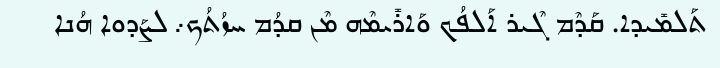ܬܰܠܡܺܝܕܐ. ܩܰܕܶܡ ܓܶܝܪ ܐܰܠܦܳܟ ܘܰܐܪܺܝܡܶܗ ܡܶܢ ܩܕܳܡ ܚܙܳܬܳܟ܇ ܠܨܰܕܘܐ ܗܳܢܐ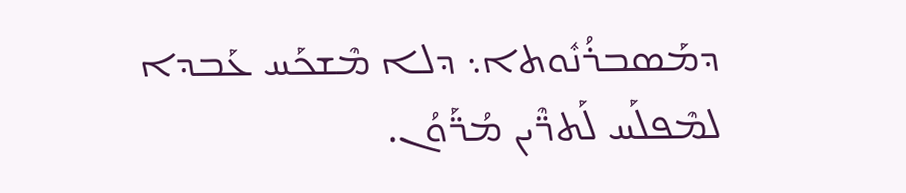ܕܡܰܣܒܪܳܢܽܘܬܐ܆ ܕܠܐ ܡܶܫܟܰܚ ܥܰܒܕܐ ܠܡܶܦܠܰܚ ܠܰܬܪ̈ܶܝܢ ܡܳܪ̈ܰܘܳܢ.